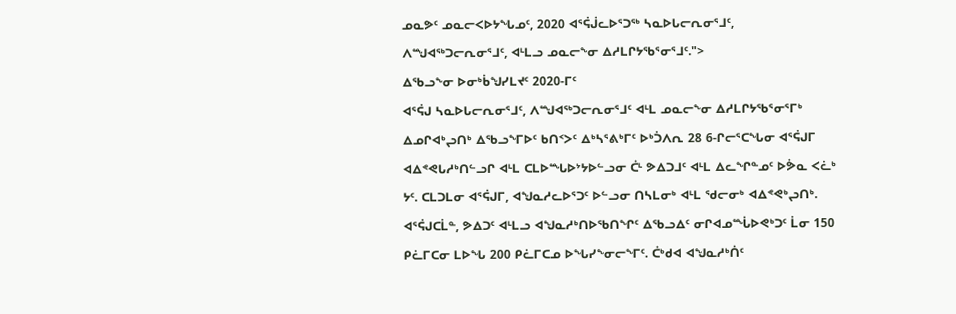ᓄᓇᕗᑦ ᓄᓇᓕᐸᐅᔭᖓᓄᑦ, 2020 ᐊᕐᕌᒎᓚᐅᕐᑐᖅ ᓴᓇᐅᒐᓕᕆᓂᕐᒧᑦ, ᐱᙳᐊᖅᑐᓕᕆᓂᕐᒧᑦ, ᐊᒻᒪᓗ ᓄᓇᓕᖕᓂ ᐃᓱᒪᒋᔭᖃᕐᓂᕐᒧᑦ.">
ᐃᖃᓗᖕᓂ ᐅᓂᒃᑳᖑᓯᒪᔪᑦ 2020-ᒥᑦ
ᐊᕐᕌᒍ ᓴᓇᐅᒐᓕᕆᓂᕐᒧᑦ, ᐱᙳᐊᖅᑐᓕᕆᓂᕐᒧᑦ ᐊᒻᒪ ᓄᓇᓕᖕᓂ ᐃᓱᒪᒋᔭᖃᕐᓂᕐᒥᒃ
ᐃᓄᒋᐊᒃᖢᑎᒃ ᐃᖃᓗᖕᒥᐅᑦ ᑲᑎᑉᐳᑦ ᐃᒃᓴᕐᕕᒃᒥᑦ ᐅᒃᑑᐱᕆ 28 6-ᒋᓕᕐᑕᖓᓂ ᐊᕐᕌᒍᒥ ᐊᐃᕝᕙᒐᓱᒃᑎᓪᓗᒋ ᐊᒻᒪ ᑕᒪᐅᙵᐅᔾᔭᐅᓪᓗᓂ ᑖᒻ ᕗᐃᑐᒧᑦ ᐊᒻᒪ ᐃᓚᖏᓐᓄᑦ ᐅᕘᓇ ᐸᓛᒃ ᔭᑦ. ᑕᒪᑐᒪᓂ ᐊᕐᕌᒍᒥ, ᐊᖑᓇᓱᓚᐅᕐᑐᑦ ᐅᓪᓗᓂ ᑎᓴᒪᓂᒃ ᐊᒻᒪ ᖁᓕᓂᒃ ᐊᐃᕝᕙᒃᖢᑎᒃ. ᐊᕐᕌᒍᑕᒫᓐ, ᕗᐃᑐᑦ ᐊᒻᒪᓗ ᐊᖑᓇᓱᒃᑎᐅᖃᑎᖏᑦ ᐃᖃᓗᐃᑦ ᓂᒋᐊᓄᙶᐅᕙᒃᑐᑦ ᒫᓂ 150 ᑭᓛᒥᑕᓂ ᒪᐅᖓ 200 ᑭᓛᒥᑕᓄ ᐅᖓᓯᖕᓂᓕᖕᒥᑦ. ᑖᒃᑯᐊ ᐊᖑᓇᓱᒃᑏᑦ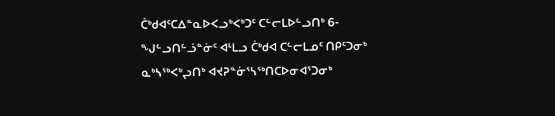ᑖᒃᑯᐊᑦᑕᐃᓐᓇᐅᐸᓗᒃᐸᒃᑐᑦ ᑕᓪᓕᒪᐅᓪᓗᑎᒃ 6-ᖑᓪᓗᑎᓪᓘᓐᓃᑦ ᐊᒻᒪᓗ ᑖᒃᑯᐊ ᑕᓪᓕᒪᓄᑦ ᑎᑭᑦᑐᓂᒃ ᓇᒃᓴᖅᐸᒃᖢᑎᒃ ᐊᔪᕈᓐᓃᕐᓴᖅᑎᑕᐅᓂᐊᕐᑐᓂᒃ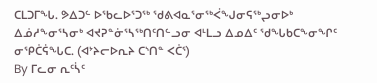ᑕᒪᑐᒥᖓ. ᕗᐃᑐᓪ ᐅᖃᓚᐅᕐᑐᖅ ᖁᕕᐊᓇᕐᓂᖅᐹᖑᓂᕋᖅᖢᓂᐅᒃ ᐃᓅᓱᖕᓂᕐᓴᓂᒃ ᐊᔪᕈᓐᓃᕐᓴᖅᑎᑦᑎᓪᓗᓂ ᐊᒻᒪᓗ ᐃᓄᐃᑦ ᖁᖓᑲᑕᖕᓂᖏᑦ ᓂᕿᑖᕌᖓᑕ. (ᐊᔾᔨᓕᐅᕆᔨ ᑕᔅᑎᓐ ᐸᑖᕐ)
By ᒥᓚᓂ ᕆᑦᓵᑦ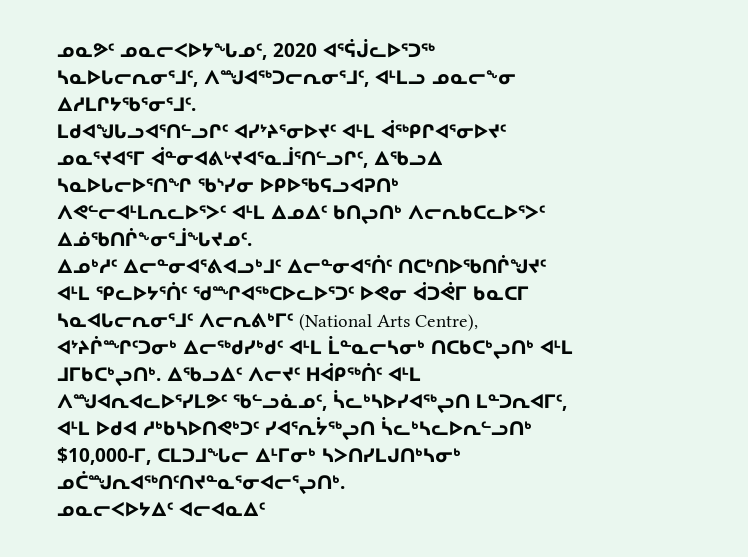ᓄᓇᕗᑦ ᓄᓇᓕᐸᐅᔭᖓᓄᑦ, 2020 ᐊᕐᕌᒎᓚᐅᕐᑐᖅ ᓴᓇᐅᒐᓕᕆᓂᕐᒧᑦ, ᐱᙳᐊᖅᑐᓕᕆᓂᕐᒧᑦ, ᐊᒻᒪᓗ ᓄᓇᓕᖕᓂ ᐃᓱᒪᒋᔭᖃᕐᓂᕐᒧᑦ.
ᒪᑯᐊᖑᒐᓗᐊᕐᑎᓪᓗᒋᑦ ᐊᓯᔾᔨᕐᓂᐅᔪᑦ ᐊᒻᒪ ᐋᖅᑭᒋᐊᕐᓂᐅᔪᑦ ᓄᓇᕐᔪᐊᕐᒥ ᐋᓐᓂᐊᕕᒡᔪᐊᕐᓇᒨᕐᑎᓪᓗᒋᑦ, ᐃᖃᓗᐃ ᓴᓇᐅᒐᓕᐅᕐᑎᖏ ᖃᔅᓯᓂ ᐅᑭᐅᖃᕋᓗᐊᕈᑎᒃ ᐱᕙᓪᓕᐊᒻᒪᕆᓚᐅᕐᐳᑦ ᐊᒻᒪ ᐃᓄᐃᑦ ᑲᑎᖢᑎᒃ ᐱᓕᕆᑲᑕᓚᐅᕐᐳᑦ ᐃᓅᖃᑎᒌᖕᓂᕐᒨᖓᔪᓄᑦ.
ᐃᓄᒃᓱᑦ ᐃᓕᓐᓂᐊᕐᕕᐊᓗᒃᒧᑦ ᐃᓕᓐᓂᐊᕐᑏᑦ ᑎᑕᒃᑎᐅᖃᑎᒌᖑᔪᑦ ᐊᒻᒪ ᕿᓚᐅᔭᕐᑏᑦ ᖁᙱᐊᖅᑕᐅᓚᐅᕐᑐᑦ ᐅᕙᓂ ᐋᑐᕚᒥ ᑲᓇᑕᒥ ᓴᓇᐊᒐᓕᕆᓂᕐᒧᑦ ᐱᓕᕆᕕᒃᒥᑦ (National Arts Centre), ᐊᔾᔨᒌᙱᑦᑐᓂᒃ ᐃᓕᖅᑯᓯᒃᑯᑦ ᐊᒻᒪ ᒫᓐᓇᓕᓴᓂᒃ ᑎᑕᑲᑕᒃᖢᑎᒃ ᐊᒻᒪ ᒧᒥᑲᑕᒃᖢᑎᒃ. ᐃᖃᓗᐃᑦ ᐱᓕᔪᑦ ᕼᐋᑭᖅᑏᑦ ᐊᒻᒪ ᐱᙳᐊᕆᐊᓚᐅᕐᓯᒪᕗᑦ ᖃᓪᓗᓈᓄᑦ, ᓵᓚᒃᓴᐅᓯᐊᖅᖢᑎ ᒪᓐᑐᕆᐊᒥᑦ, ᐊᒻᒪ ᐅᑯᐊ ᓱᒃᑲᓴᐅᑎᕙᒃᑐᑦ ᓯᐊᕐᕆᔮᖅᖢᑎ ᓵᓚᒃᓴᓚᐅᕆᓪᓗᑎᒃ $10,000-ᒥ, ᑕᒪᑐᒧᖓᓕ ᐃᒻᒥᓂᒃ ᓴᐳᑎᓯᒪᒍᑎᒃᓴᓂᒃ ᓄᑖᙳᕆᐊᖅᑎᑦᑎᔪᓐᓇᕐᓂᐊᓕᕐᖢᑎᒃ.
ᓄᓇᓕᐸᐅᔭᐃᑦ ᐊᓕᐊᓇᐃᑦ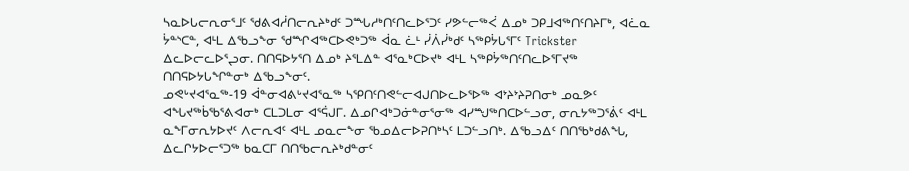ᓴᓇᐅᒐᓕᕆᓂᕐᒧᑦ ᖁᕕᐊᓲᑎᓕᕆᔨᒃᑯᑦ ᑐᙵᓱᒃᑎᑦᑎᓚᐅᕐᑐᑦ ᓯᕗᓪᓕᖅᐹ ᐃᓄᒃ ᑐᑭᒧᐊᖅᑎᑦᑎᔨᒥᒃ, ᐊᓛᓇ ᔮᓐᔅᑕᓐ, ᐊᒻᒪ ᐃᖃᓗᖕᓂ ᖁᙱᐊᖅᑕᐅᕙᒃᑐᖅ ᐋᓇ ᓛᒻ ᓰᐲᓰᒃᑯᑦ ᓴᖅᑭᔮᒐᕐᒥᑦ Trickster ᐃᓚᐅᓕᓚᐅᕐᖢᓂ. ᑎᑎᕋᐅᔭᕐᑎ ᐃᓄᒃ ᔨᕐᒪᐃᓐ ᐊᕐᓇᒃᑕᐅᔪᒃ ᐊᒻᒪ ᓴᖅᑭᔮᖅᑎᑦᑎᓚᐅᕐᒥᔪᖅ ᑎᑎᕋᐅᔭᒐᖏᓐᓂᒃ ᐃᖃᓗᖕᓂᑦ.
ᓄᕙᒡᔪᐊᕐᓇᖅ-19 ᐋᓐᓂᐊᕕᒡᔪᐊᕐᓇᖅ ᓴᕿᑎᑦᑎᕙᓪᓕᐊᒍᑎᐅᓚᐅᕐᐅᖅ ᐊᔾᔨᔾᔨᕈᑎᓂᒃ ᓄᓇᕗᑦ ᐊᖓᔪᖅᑳᖃᕐᕕᐊᓂᒃ ᑕᒪᑐᒪᓂ ᐊᕐᕌᒍᒥ. ᐃᓄᒋᐊᒃᑐᓃᓐᓂᕐᓂᖅ ᐊᓯᙳᖅᑎᑕᐅᓪᓗᓂ, ᓂᕆᔭᖅᑐᕐᕖᑦ ᐊᒻᒪ ᓇᖕᒥᓂᕆᔭᐅᔪᑦ ᐱᓕᕆᐊᑦ ᐊᒻᒪ ᓄᓇᓕᖕᓂ ᖃᓄᐃᓕᐅᕈᑎᒃᓴᑦ ᒪᑐᓪᓗᑎᒃ. ᐃᖃᓗᐃᑦ ᑎᑎᖃᒃᑯᕕᖓ, ᐃᓚᒋᔭᐅᓕᕐᑐᖅ ᑲᓇᑕᒥ ᑎᑎᖃᓕᕆᔨᒃᑯᓐᓂᑦ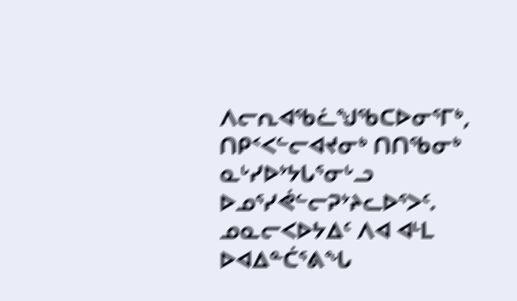ᐱᓕᕆᐊᖃᓛᖑᖃᑕᐅᓂᕐᒥᒃ, ᑎᑭᑉᐸᓪᓕᐊᔪᓂᒃ ᑎᑎᖃᓂᒃ ᓇᒡᓯᐅᔾᔭᒐᕐᓂᒡᓗ ᐅᓄᕐᓯᕚᓪᓕᕈᔾᔨᓚᐅᕐᐳᑦ. ᓄᓇᓕᐸᐅᔭᐃᑦ ᐱᐊ ᐊᒻᒪ ᐅᐊᐃᓐᑖᕐᕕᖓ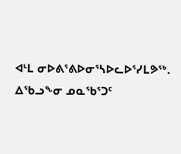ᐊᒻᒪ ᓂᐅᕕᕐᕕᐅᓂᕐᓴᐅᓚᐅᕐᓯᒪᕗᖅ.
ᐃᖃᓗᖕᓂ ᓄᓇᖃᕐᑐᑦ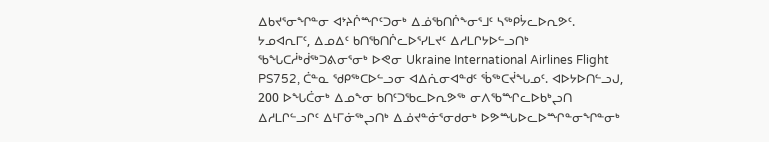ᐃᑲᔪᕐᓂᖏᓐᓂ ᐊᔾᔨᒌᙱᑦᑐᓂᒃ ᐃᓅᖃᑎᒌᖕᓂᕐᒧᑦ ᓴᖅᑭᔮᓚᐅᕆᕗᑦ. ᔭᓄᐊᕆᒥᑦ, ᐃᓄᐃᑦ ᑲᑎᖃᑎᒌᓚᐅᕐᓯᒪᔪᑦ ᐃᓱᒪᒋᔭᐅᓪᓗᑎᒃ ᖃᖓᑕᓲᒃᑰᖅᑐᕕᓂᕐᓂᒃ ᐅᕙᓂ Ukraine International Airlines Flight PS752, ᑖᓐᓇ ᖁᑭᖅᑕᐅᓪᓗᓂ ᐊᐃᕇᓂᐊᓐᑯᑦ ᖄᖅᑕᔫᖓᓄᑦ. ᐊᐅᔭᐅᑎᓪᓗᒍ, 200 ᐅᖓᑖᓂᒃ ᐃᓄᖕᓂ ᑲᑎᑦᑐᖃᓚᐅᕆᕗᖅ ᓂᐱᖃᙱᓚᐅᑲᒃᖢᑎ ᐃᓱᒪᒋᓪᓗᒋᑦ ᐃᒻᒥᓃᖅᖢᑎᒃ ᐃᓅᔪᓐᓃᕐᓂᑯᓂᒃ ᐅᕗᙵᐅᓚᐅᙱᓐᓂᖏᓐᓂᒃ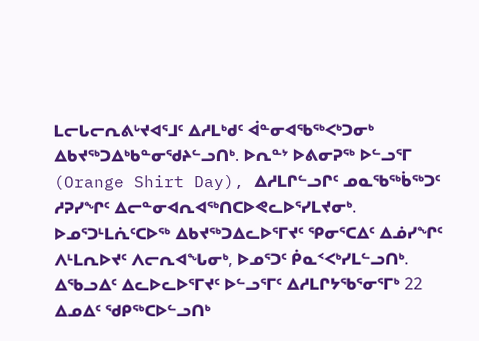ᒪᓕᒐᓕᕆᕕᒡᔪᐊᕐᒧᑦ ᐃᓱᒪᒃᑯᑦ ᐋᓐᓂᐊᖃᖅᐸᒃᑐᓂᒃ ᐃᑲᔪᖅᑐᐃᒃᑲᓐᓂᖁᔨᓪᓗᑎᒃ. ᐅᕆᓐᔾ ᐅᕕᓂᕈᖅ ᐅᓪᓗᕐᒥ (Orange Shirt Day), ᐃᓱᒪᒋᓪᓗᒋᑦ ᓄᓇᖃᖅᑳᖅᑐᑦ ᓱᕈᓯᖏᑦ ᐃᓕᓐᓂᐊᕆᐊᖅᑎᑕᐅᕙᓚᐅᕐᓯᒪᔪᓂᒃ. ᐅᓄᕐᑐᒻᒪᕇᑦᑕᐅᖅ ᐃᑲᔪᖅᑐᐃᓚᐅᕐᒥᔪᑦ ᕿᓂᕐᑕᐃᑦ ᐃᓅᓯᖏᑦ ᐱᒻᒪᕆᐅᔪᑦ ᐱᓕᕆᐊᖓᓂᒃ, ᐅᓄᕐᑐᑦ ᑮᓇᑉᐸᒃᓯᒪᓪᓗᑎᒃ. ᐃᖃᓗᐃᑦ ᐃᓚᐅᓚᐅᕐᒥᔪᑦ ᐅᓪᓗᕐᒥᑦ ᐃᓱᒪᒋᔭᖃᕐᓂᕐᒥᒃ 22 ᐃᓄᐃᑦ ᖁᑭᖅᑕᐅᓪᓗᑎᒃ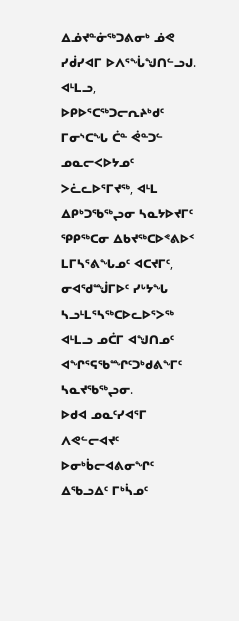ᐃᓅᔪᓐᓃᖅᑐᕕᓂᒃ ᓅᕙ ᓯᑰᓯᐊᒥ ᐅᐱᕐᖔᖑᑎᓪᓗᒍ.
ᐊᒻᒪᓗ, ᐅᑭᐅᕐᑕᖅᑐᓕᕆᔨᒃᑯᑦ ᒥᓂᔅᑕᖓ ᑖᓐ ᕚᓐᑐᓪ ᓄᓇᓕᐸᐅᔭᓄᑦ ᐳᓛᓚᐅᕐᒥᔪᖅ, ᐊᒻᒪ ᐃᑭᒃᑐᖃᖅᖢᓂ ᓴᓇᔭᐅᔪᒥᑦ ᕿᑭᖅᑕᓂ ᐃᑲᔪᖅᑕᐅᕝᕕᐅᑉ ᒪᒥᓴᕐᕕᖓᓄᑦ ᐊᑕᔪᒥᑦ, ᓂᐊᖁᙴᒥᐅᑦ ᓯᒡᔭᖓ ᓴᓗᒻᒪᕐᓴᖅᑕᐅᓚᐅᕐᐳᖅ ᐊᒻᒪᓗ ᓄᑖᒥ ᐊᖑᑎᓄᑦ ᐊᖏᕐᕋᖃᙱᑦᑐᒃᑯᕕᖕᒥᑦ ᓴᓇᔪᖃᖅᖢᓂ.
ᐅᑯᐊ ᓄᓇᑦᓯᐊᕐᒥ ᐱᕙᓪᓕᐊᔪᑦ ᐅᓂᒃᑳᓕᐊᕕᓂᖏᑦ ᐃᖃᓗᐃᑦ ᒥᒃᓵᓄᑦ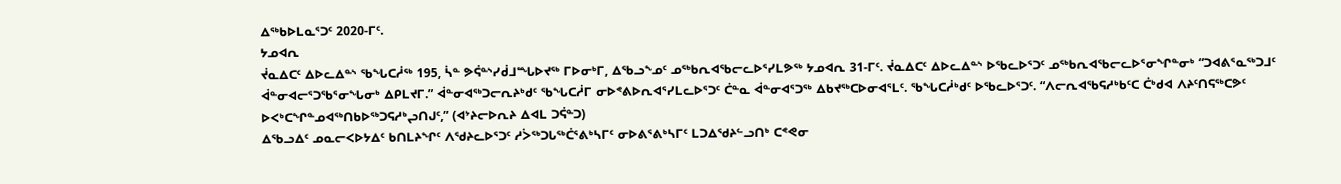ᐃᖅᑲᐅᒪᓇᕐᑐᑦ 2020-ᒥᑦ.
ᔭᓄᐊᕆ
ᔫᓇᐃᑕᑦ ᐃᐅᓚᐃᓐᔅ ᖃᖓᑕᓲᖅ 195, ᓵᓐ ᕗᕌᓐᔅᓯᑰᒧᙵᐅᔪᖅ ᒥᐅᓂᒃᒥ, ᐃᖃᓗᖕᓄᑦ ᓄᖅᑲᕆᐊᖃᓕᓚᐅᕐᓯᒪᕗᖅ ᔭᓄᐊᕆ 31-ᒥᑦ. ᔫᓇᐃᑕᑦ ᐃᐅᓚᐃᓐᔅ ᐅᖃᓚᐅᕐᑐᑦ ᓄᖅᑲᕆᐊᖃᓕᓚᐅᕐᓂᖏᓐᓂᒃ “ᑐᐊᕕᕐᓇᖅᑐᒧᑦ ᐋᓐᓂᐊᓕᕐᑐᖃᕐᓂᖓᓂᒃ ᐃᑭᒪᔪᒥ.” ᐋᓐᓂᐊᖅᑐᓕᕆᔨᒃᑯᑦ ᖃᖓᑕᓲᒥ ᓂᐅᕝᕕᐅᕆᐊᕐᓯᒪᓚᐅᕐᑐᑦ ᑖᓐᓇ ᐋᓐᓂᐊᕐᑐᖅ ᐃᑲᔪᖅᑕᐅᓂᐊᕐᒪᑦ. ᖃᖓᑕᓲᒃᑯᑦ ᐅᖃᓚᐅᕐᑐᑦ. “ᐱᓕᕆᐊᖃᕋᓱᒃᑲᑦᑕ ᑖᒃᑯᐊ ᐱᔨᑦᑎᕋᖅᑕᕗᑦ ᐅᐸᒃᑕᖏᓐᓄᐊᖅᑎᑲᐅᖅᑐᕋᓱᒃᖢᑎᒍᑦ,” (ᐊᔾᔨᓕᐅᕆᔨ ᐃᐊᒪ ᑐᕌᓐᑐ)
ᐃᖃᓗᐃᑦ ᓄᓇᓕᐸᐅᔭᐃᑦ ᑲᑎᒪᔨᖏᑦ ᐱᖁᔨᓚᐅᕐᑐᑦ ᓱᐴᖅᑐᒐᖅᑖᕐᕕᒃᓴᒥᑦ ᓂᐅᕕᕐᕕᒃᓴᒥᑦ ᒪᑐᐃᖁᔨᓪᓗᑎᒃ ᑕᕝᕙᓂ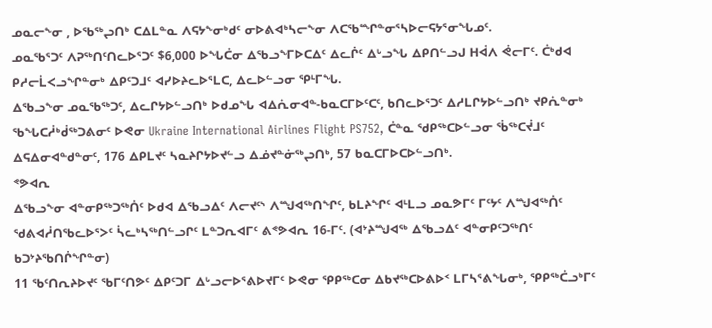ᓄᓇᓕᖕᓂ , ᐅᖃᖅᖢᑎᒃ ᑕᐃᒪᓐᓇ ᐱᕋᔭᖕᓂᒃᑯᑦ ᓂᐅᕕᐊᒃᓴᓕᖕᓂ ᐱᑕᖃᙱᓐᓂᕐᓴᐅᓕᕋᔭᕐᓂᖓᓄᑦ.
ᓄᓇᖃᕐᑐᑦ ᐱᕈᖅᑎᑦᑎᓚᐅᕐᑐᑦ $6,000 ᐅᖓᑖᓂ ᐃᖃᓗᖕᒥᐅᑕᐃᑦ ᐃᓚᒌᑦ ᐃᒡᓗᖓ ᐃᑭᑎᓪᓗᒍ ᕼᐋᐱ ᕚᓕᒥᑦ. ᑖᒃᑯᐊ ᑭᓱᓕᒫᐸᓗᖏᓐᓂᒃ ᐃᑭᑦᑐᒧᑦ ᐊᓯᐅᔨᓚᐅᕐᒪᑕ, ᐃᓚᐅᓪᓗᓂ ᕿᒻᒥᖓ.
ᐃᖃᓗᖕᓂ ᓄᓇᖃᖅᑐᑦ, ᐃᓚᒋᔭᐅᓪᓗᑎᒃ ᐅᑯᓄᖓ ᐊᐃᕇᓂᐊᓐ-ᑲᓇᑕᒥᐅᑦᑕᑦ, ᑲᑎᓚᐅᕐᑐᑦ ᐃᓱᒪᒋᔭᐅᓪᓗᑎᒃ ᔪᑭᕇᓐᓂᒃ ᖃᖓᑕᓲᒃᑰᖅᑐᕕᓂᑦ ᐅᕙᓂ Ukraine International Airlines Flight PS752, ᑖᓐᓇ ᖁᑭᖅᑕᐅᓪᓗᓂ ᖄᖅᑕᔫᒧᑦ ᐃᕋᐃᓂᐊᓐᑯᓐᓂᑦ, 176 ᐃᑭᒪᔪᑦ ᓴᓇᔨᒋᔭᐅᔪᓪᓗ ᐃᓅᔪᓐᓃᖅᖢᑎᒃ, 57 ᑲᓇᑕᒥᐅᑕᐅᓪᓗᑎᒃ.
ᕝᕗᐊᕆ
ᐃᖃᓗᖕᓂ ᐊᓐᓂᑭᖅᑐᖅᑏᑦ ᐅᑯᐊ ᐃᖃᓗᐃᑦ ᐱᓕᔪᑦᔅ ᐱᙳᐊᖅᑎᖏᑦ, ᑲᒪᔨᖏᑦ ᐊᒻᒪᓗ ᓄᓇᕗᒥᑦ ᒥᑦᔭᑦ ᐱᙳᐊᖅᑏᑦ ᖁᕕᐊᓲᑎᖃᓚᐅᕐᐳᑦ ᓵᓚᒃᓴᖅᑎᓪᓗᒋᑦ ᒪᓐᑐᕆᐊᒥᑦ ᕕᕝᕗᐊᕆ 16-ᒥᑦ. (ᐊᔾᔨᙳᐊᖅ ᐃᖃᓗᐃᑦ ᐊᓐᓂᑭᑦᑐᖅᑎᑦ ᑲᑐᔾᔨᖃᑎᒌᖏᓐᓂ)
11 ᖃᑦᑎᕆᔨᐅᔪᑦ ᖃᒥᑦᑎᕗᑦ ᐃᑭᑦᑐᒥ ᐃᒡᓗᓕᐅᕐᕕᐅᔪᒥᑦ ᐅᕙᓂ ᕿᑭᖅᑕᓂ ᐃᑲᔪᖅᑕᐅᕕᐅᑉ ᒪᒥᓴᕐᕕᖓᓂᒃ, ᕿᑭᖅᑖᓗᒃᒥᑦ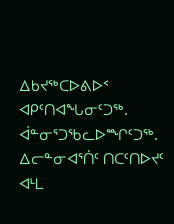ᐃᑲᔪᖅᑕᐅᕕᐅᑉ ᐊᑭᑦᑎᐊᖓᓂᑦᑐᖅ. ᐋᓐᓂᕐᑐᖃᓚᐅᙱᑦᑐᖅ.
ᐃᓕᓐᓂᐊᕐᑏᑦ ᑎᑕᑦᑎᐅᔪᑦ ᐊᒻᒪ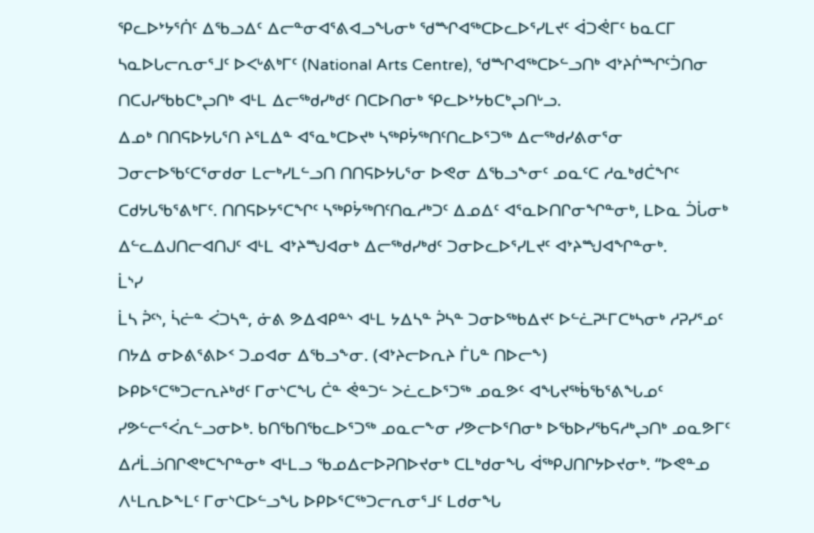ᕿᓚᐅᔾᔭᕐᑏᑦ ᐃᖃᓗᐃᑦ ᐃᓕᓐᓂᐊᕐᕕᐊᓗᖓᓂᒃ ᖁᙱᐊᖅᑕᐅᓚᐅᕐᓯᒪᔪᑦ ᐋᑐᕚᒥᑦ ᑲᓇᑕᒥ ᓴᓇᐅᒐᓕᕆᓂᕐᒧᑦ ᐅᐸᒡᕕᒃᒥᑦ (National Arts Centre), ᖁᙱᐊᖅᑕᐅᓪᓗᑎᒃ ᐊᔾᔨᒌᙱᑦᑑᑎᓂ ᑎᑕᒍᓯᖃᑲᑕᒃᖢᑎᒃ ᐊᒻᒪ ᐃᓕᖅᑯᓯᒃᑯᑦ ᑎᑕᐅᑎᓂᒃ ᕿᓚᐅᔾᔭᑲᑕᒃᖢᑎᒡᓗ.
ᐃᓄᒃ ᑎᑎᕋᐅᔭᒐᕐᑎ ᔨᕐᒪᐃᓐ ᐊᕐᓇᒃᑕᐅᔪᒃ ᓴᖅᑭᔮᖅᑎᑦᑎᓚᐅᕐᑐᖅ ᐃᓕᖅᑯᓯᕕᓂᕐᓂ ᑐᓂᓕᐅᖃᑦᑕᕐᓂᑯᓂ ᒪᓕᒃᓯᒪᓪᓗᑎ ᑎᑎᕋᐅᔭᒐᕐᓂ ᐅᕙᓂ ᐃᖃᓗᖕᓂᑦ ᓄᓇᑦᑕ ᓱᓇᒃᑯᑖᖏᑦ ᑕᑯᔭᒐᖃᕐᕕᒃᒥᑦ. ᑎᑎᕋᐅᔭᕐᑕᖏᑦ ᓴᖅᑭᔮᖅᑎᑦᑎᓇᓱᒃᑐᑦ ᐃᓄᐃᑦ ᐊᕐᓇᐅᑎᒋᓂᖏᓐᓂᒃ, ᒪᐅᓇ ᑑᒑᓂᒃ ᐃᓪᓚᐃᒍᑎᓕᐊᑎᒍᑦ ᐊᒻᒪ ᐊᔾᔨᙳᐊᓂᒃ ᐃᓕᖅᑯᓯᒃᑯᑦ ᑐᓂᐅᓚᐅᕐᓯᒪᔪᑦ ᐊᔾᔨᙳᐊᖏᓐᓂᒃ.
ᒫᔅᓯ
ᒫᓴ ᕉᑦᔅ, ᓵᓖᓐ ᐹᑐᓴᓐ, ᓃᕕ ᕗᐃᐊᑭᓐᔅ ᐊᒻᒪ ᔭᐃᓴᓐ ᕉᓴᓐ ᑐᓂᐅᖅᑲᐃᔪᑦ ᐅᓪᓛᕈᒻᒥᑕᒃᓴᓂᒃ ᓱᕈᓯᕐᓄᑦ ᑎᔭᐃ ᓂᐅᕕᕐᕕᐅᑉ ᑐᓄᐊᓂ ᐃᖃᓗᖕᓂ. (ᐊᔾᔨᓕᐅᕆᔨ ᒦᒐᓐ ᑎᐅᓕᖕ)
ᐅᑭᐅᕐᑕᖅᑐᓕᕆᔨᒃᑯᑦ ᒥᓂᔅᑕᖓ ᑖᓐ ᕚᓐᑐᓪ ᐳᓛᓚᐅᕐᑐᖅ ᓄᓇᕗᑦ ᐊᖓᔪᖅᑳᖃᕐᕕᖓᓄᑦ ᓯᕗᓪᓕᕐᐹᕆᓪᓗᓂᐅᒃ. ᑲᑎᖃᑎᖃᓚᐅᕐᑐᖅ ᓄᓇᓕᖕᓂ ᓯᕗᓕᐅᕐᑎᓂᒃ ᐅᖃᐅᓯᖃᕋᓱᒃᖢᑎᒃ ᓄᓇᕗᒥᑦ ᐃᓱᒫᓘᑎᒋᕙᒃᑕᖏᓐᓂᒃ ᐊᒻᒪᓗ ᖃᓄᐃᓕᐅᕈᑎᐅᔪᓂᒃ ᑕᒪᒃᑯᓂᖓ ᐋᖅᑭᒍᑎᒋᔭᐅᔪᓂᒃ. “ᐅᕙᓐᓄ ᐱᒻᒪᕆᐅᖕᒪᑦ ᒥᓂᔅᑕᐅᓪᓗᖓ ᐅᑭᐅᕐᑕᖅᑐᓕᕆᓂᕐᒧᑦ ᒪᑯᓂᖓ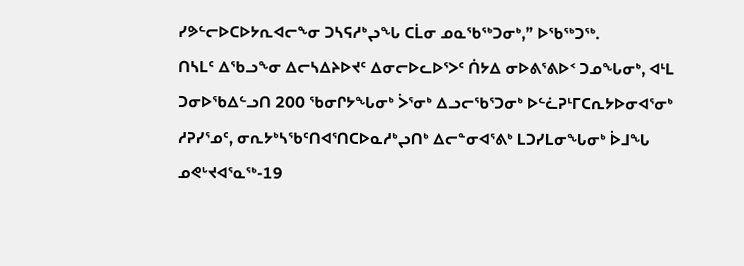ᓯᕗᓪᓕᐅᑕᐅᔭᕆᐊᓕᖕᓂ ᑐᓴᕋᓱᒃᖢᖓ ᑕᒫᓂ ᓄᓇᖃᖅᑐᓂᒃ,” ᐅᖃᖅᑐᖅ.
ᑎᓴᒪᑦ ᐃᖃᓗᖕᓂ ᐃᓕᓴᐃᔨᐅᔪᑦ ᐃᓂᓕᐅᓚᐅᕐᐳᑦ ᑏᔭᐃ ᓂᐅᕕᕐᕕᐅᑉ ᑐᓄᖓᓂᒃ, ᐊᒻᒪ ᑐᓂᐅᖃᐃᓪᓗᑎ 200 ᖃᓂᒋᔭᖓᓂᒃ ᐴᕐᓂᒃ ᐃᓗᓕᖃᕐᑐᓂᒃ ᐅᓪᓛᕈᒻᒥᑕᕆᔭᐅᓂᐊᕐᓂᒃ ᓱᕈᓯᕐᓄᑦ, ᓂᕆᔭᒃᓴᖃᑦᑎᐊᕐᑎᑕᐅᓇᓱᒃᖢᑎᒃ ᐃᓕᓐᓂᐊᕐᕕᒃ ᒪᑐᓯᒪᓂᖓᓂᒃ ᐆᒧᖓ ᓄᕙᒡᔪᐊᕐᓇᖅ-19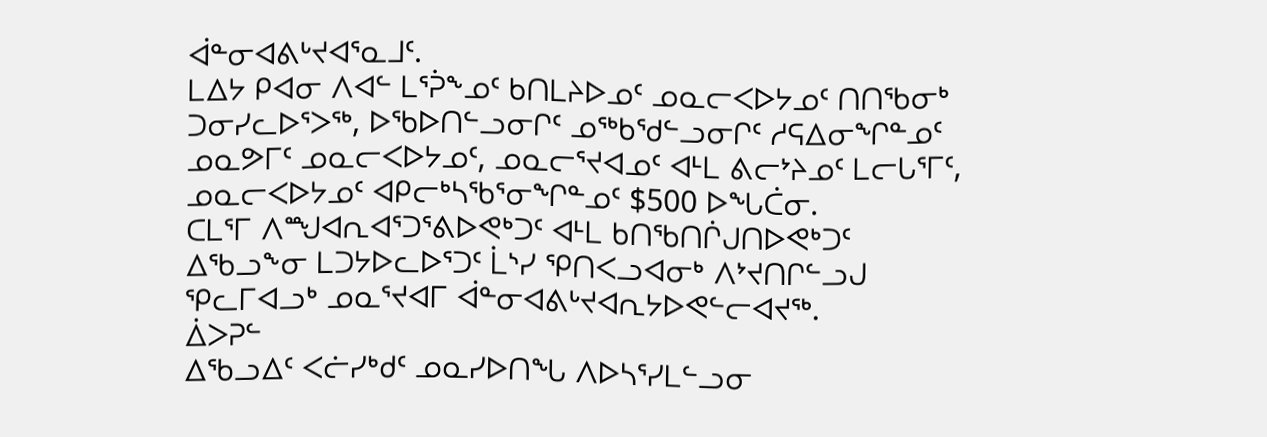ᐋᓐᓂᐊᕕᒡᔪᐊᕐᓇᒧᑦ.
ᒪᐃᔭ ᑭᐊᓂ ᐱᐊᓪ ᒪᕐᕉᖕᓄᑦ ᑲᑎᒪᔨᐅᓄᑦ ᓄᓇᓕᐸᐅᔭᓄᑦ ᑎᑎᖃᓂᒃ ᑐᓂᓯᓚᐅᕐᐳᖅ, ᐅᖃᐅᑎᓪᓗᓂᒋᑦ ᓄᖅᑲᖁᓪᓗᓂᒋᑦ ᓱᕋᐃᓂᖏᓐᓄᑦ ᓄᓇᕗᒥᑦ ᓄᓇᓕᐸᐅᔭᓄᑦ, ᓄᓇᓕᕐᔪᐊᓄᑦ ᐊᒻᒪ ᕕᓕᔾᔨᓄᑦ ᒪᓕᒐᕐᒥᑦ, ᓄᓇᓕᐸᐅᔭᓄᑦ ᐊᑭᓕᒃᓴᖃᕐᓂᖏᓐᓄᑦ $500 ᐅᖓᑖᓂ.
ᑕᒪᕐᒥ ᐱᙳᐊᕆᐊᕐᑐᕐᕕᐅᕙᒃᑐᑦ ᐊᒻᒪ ᑲᑎᖃᑎᒌᒍᑎᐅᕙᒃᑐᑦ ᐃᖃᓗᖕᓂ ᒪᑐᔭᐅᓚᐅᕐᑐᑦ ᒫᔅᓯ ᕿᑎᐸᓗᐊᓂᒃ ᐱᔾᔪᑎᒋᓪᓗᒍ ᕿᓚᒥᐊᓗᒃ ᓄᓇᕐᔪᐊᒥ ᐋᓐᓂᐊᕕᒡᔪᐊᕆᔭᐅᕙᓪᓕᐊᔪᖅ.
ᐄᐳᕈᓪ
ᐃᖃᓗᐃᑦ ᐸᓖᓯᒃᑯᑦ ᓄᓇᓯᐅᑎᖓ ᐱᐅᓴᕐᓯᒪᓪᓗᓂ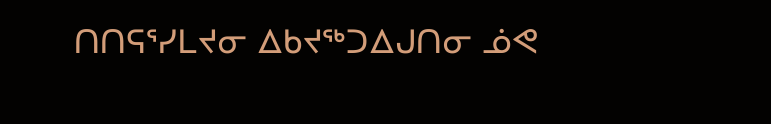ᑎᑎᕋᕐᓯᒪᔪᓂ ᐃᑲᔪᖅᑐᐃᒍᑎᓂ ᓅᕙ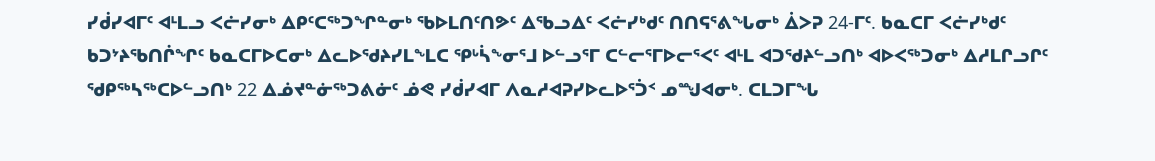ᓯᑰᓯᐊᒥᑦ ᐊᒻᒪᓗ ᐸᓖᓯᓂᒃ ᐃᑭᑦᑕᖅᑐᖏᓐᓂᒃ ᖃᐅᒪᑎᑦᑎᕗᑦ ᐃᖃᓗᐃᑦ ᐸᓖᓯᒃᑯᑦ ᑎᑎᕋᕐᕕᖓᓂᒃ ᐄᐳᕈ 24-ᒥᑦ. ᑲᓇᑕᒥ ᐸᓖᓯᒃᑯᑦ ᑲᑐᔾᔨᖃᑎᒌᖏᑦ ᑲᓇᑕᒥᐅᑕᓂᒃ ᐃᓚᐅᖁᔨᓯᒪᖕᒪᑕ ᕿᒡᓵᖕᓂᕐᒧ ᐅᓪᓗᕐᒥ ᑕᓪᓕᕐᒥᐅᓕᕐᐸᑦ ᐊᒻᒪ ᐊᑐᖁᔨᓪᓗᑎᒃ ᐊᐅᐸᖅᑐᓂᒃ ᐃᓱᒪᒋᓗᒋᑦ ᖁᑭᖅᓴᖅᑕᐅᓪᓗᑎᒃ 22 ᐃᓅᔪᓐᓃᖅᑐᕕᓃᑦ ᓅᕙ ᓯᑰᓯᐊᒥ ᐱᓇᓱᐊᕈᓯᐅᓚᐅᕐᑑᑉ ᓄᙳᐊᓂᒃ. ᑕᒪᑐᒥᖓ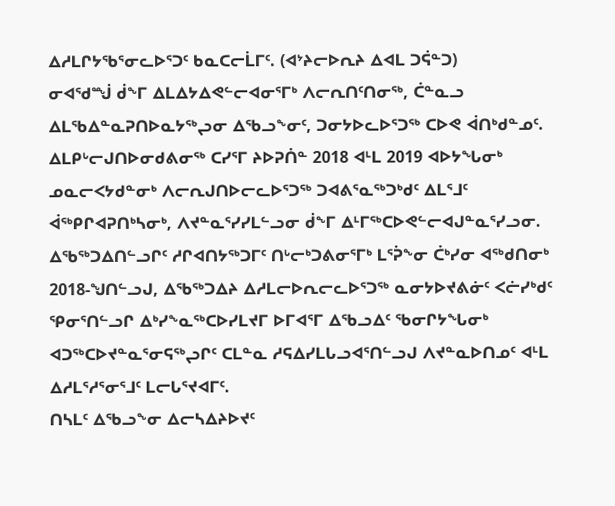ᐃᓱᒪᒋᔭᖃᕐᓂᓚᐅᕐᑐᑦ ᑲᓇᑕᓕᒫᒥᑦ. (ᐊᔾᔨᓕᐅᕆᔨ ᐃᐊᒪ ᑐᕌᓐᑐ)
ᓂᐊᖁᙴ ᑰᖕᒥ ᐃᒪᐃᔭᐃᕙᓪᓕᐊᓂᕐᒥᒃ ᐱᓕᕆᑎᑦᑎᓂᖅ, ᑖᓐᓇᓗ ᐃᒪᖃᐃᓐᓇᕈᑎᐅᓇᔭᖅᖢᓂ ᐃᖃᓗᖕᓂᑦ, ᑐᓂᔭᐅᓚᐅᕐᑐᖅ ᑕᐅᕙ ᐋᑎᒃᑯᓐᓄᑦ. ᐃᒪᑭᒡᓕᒍᑎᐅᓂᑯᕕᓂᖅ ᑕᓯᕐᒥ ᔨᐅᕈᑏᓐ 2018 ᐊᒻᒪ 2019 ᐊᐅᔭᖓᓂᒃ ᓄᓇᓕᐸᔭᑯᓐᓂᒃ ᐱᓕᕆᒍᑎᐅᓕᓚᐅᕐᑐᖅ ᑐᐊᕕᕐᓇᖅᑐᒃᑯᑦ ᐃᒪᕐᒧᑦ ᐋᖅᑭᒋᐊᕈᑎᒃᓴᓂᒃ, ᐱᔪᓐᓇᕐᓯᓯᒪᓪᓗᓂ ᑰᖕᒥ ᐃᒻᒥᖅᑕᐅᕙᓪᓕᐊᒍᓐᓇᕐᓯᓗᓂ.
ᐃᖃᖅᑐᐃᑎᓪᓗᒋᑦ ᓱᒋᐊᑎᔭᖅᑐᒥᑦ ᑎᒡᓕᒃᑐᕕᓂᕐᒥᒃ ᒪᕐᕉᖕᓂ ᑖᒃᓯᓂ ᐊᖅᑯᑎᓂᒃ 2018-ᖑᑎᓪᓗᒍ, ᐃᖃᖅᑐᐃᔨ ᐃᓱᒪᓕᐅᕆᓕᓚᐅᕐᑐᖅ ᓇᓂᔭᐅᔪᕕᓃᑦ ᐸᓖᓯᒃᑯᑦ ᕿᓂᕐᑎᓪᓗᒋ ᐃᒃᓯᖕᓇᖅᑕᐅᓯᒪᔪᒥ ᐅᒥᐊᕐᒥ ᐃᖃᓗᐃᑦ ᖃᓂᒋᔭᖓᓂᒃ ᐊᑐᖅᑕᐅᔪᓐᓇᕐᓂᕋᖅᖢᒋᑦ ᑕᒪᓐᓇ ᓱᕋᐃᓯᒪᒐᓗᐊᕐᑎᓪᓗᒍ ᐱᔪᓐᓇᐅᑎᓄᑦ ᐊᒻᒪ ᐃᓱᒪᕐᓱᕐᓂᕐᒧᑦ ᒪᓕᒐᕐᔪᐊᒥᑦ.
ᑎᓴᒪᑦ ᐃᖃᓗᖕᓂ ᐃᓕᓴᐃᔨᐅᔪᑦ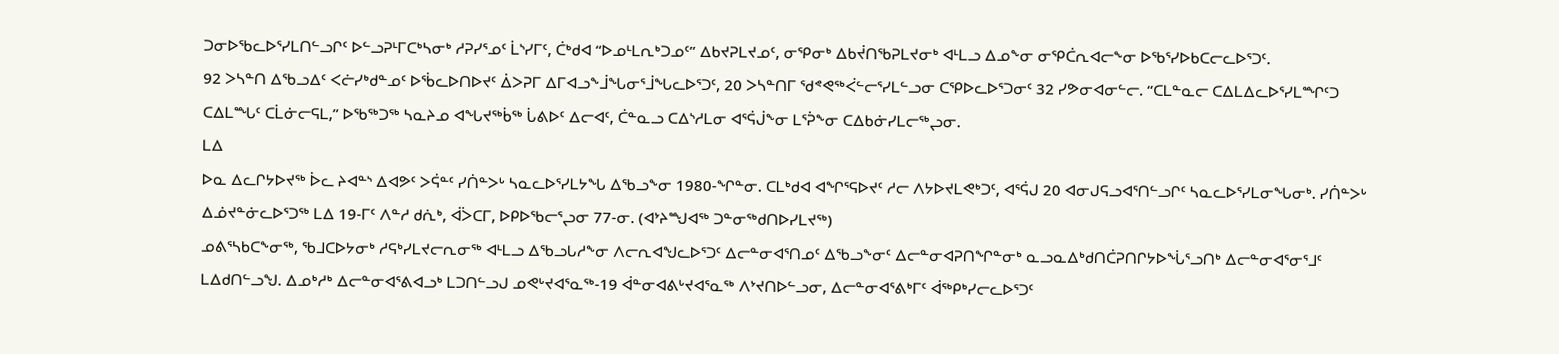ᑐᓂᐅᖃᓚᐅᕐᓯᒪᑎᓪᓗᒋᑦ ᐅᓪᓗᕈᒻᒥᑕᒃᓴᓂᒃ ᓱᕈᓯᕐᓄᑦ ᒫᔅᓯᒥᑦ, ᑖᒃᑯᐊ “ᐅᓄᒻᒪᕆᒃᑐᓄᑦ” ᐃᑲᔪᕈᒪᔪᓄᑦ, ᓂᕿᓂᒃ ᐃᑲᔫᑎᖃᕈᒪᔪᓂᒃ ᐊᒻᒪᓗ ᐃᓄᖕᓂ ᓂᕿᑖᕆᐊᓕᖕᓂ ᐅᖃᕐᓯᐅᑲᑕᓕᓚᐅᕐᑐᑦ.
92 ᐳᓴᓐᑎ ᐃᖃᓗᐃᑦ ᐸᓖᓯᒃᑯᓐᓄᑦ ᐅᖄᓚᐅᑎᐅᔪᑦ ᐄᐳᕈᒥ ᐃᒥᐊᓗᖕᒨᖓᓂᕐᒨᖓᓚᐅᕐᑐᑦ, 20 ᐳᓴᓐᑎᒥ ᖁᕝᕙᖅᐹᓪᓕᕐᓯᒪᓪᓗᓂ ᑕᕿᐅᓚᐅᕐᑐᓂᑦ 32 ᓯᕗᓂᐊᓂᓪᓕ. “ᑕᒪᓐᓇᓕ ᑕᐃᒪᐃᓚᐅᕐᓯᒪᙱᑦᑐ ᑕᐃᒪᙵᑦ ᑕᒫᓃᓕᕋᒪ,” ᐅᖃᖅᑐᖅ ᓴᓇᔨᓄ ᐊᖓᔪᖅᑳᖅ ᒑᕕᐅᑦ ᐃᓕᐊᑦ, ᑖᓐᓇᓗ ᑕᐃᔅᓱᒪᓂ ᐊᕐᕌᒎᖕᓂ ᒪᕐᕉᖕᓂ ᑕᐃᑲᓃᓯᒪᓕᖅᖢᓂ.
ᒪᐃ
ᐅᓇ ᐃᓚᒋᔭᐅᔪᖅ ᐆᓚ ᔨᐊᓐᔅ ᐃᐊᕗᑦ ᐳᕌᓐᑦ ᓯᑏᓐᐳᒡ ᓴᓇᓚᐅᕐᓯᒪᔭᖓ ᐃᖃᓗᖕᓂ 1980-ᖏᓐᓂ. ᑕᒪᒃᑯᐊ ᐊᖏᕐᕋᐅᔪᑦ ᓱᓕ ᐱᔭᐅᔪᒪᕙᒃᑐᑦ, ᐊᕐᕌᒍ 20 ᐊᓂᒍᕋᓗᐊᕐᑎᓪᓗᒋᑦ ᓴᓇᓚᐅᕐᓯᒪᓂᖓᓂᒃ. ᓯᑏᓐᐳᒡ ᐃᓅᔪᓐᓃᓚᐅᕐᑐᖅ ᒪᐃ 19-ᒥᑦ ᐱᓐᓱ ᑯᕇᒃ, ᐋᐴᑕᒥ, ᐅᑭᐅᖃᓕᕐᖢᓂ 77-ᓂ. (ᐊᔾᔨᙳᐊᖅ ᑐᓐᓂᖅᑯᑎᐅᓯᒪᔪᖅ)
ᓄᕕᕐᓴᑲᑕᖕᓂᖅ, ᖃᒧᑕᐅᔭᓂᒃ ᓱᕋᒃᓯᒪᔪᓕᕆᓂᖅ ᐊᒻᒪᓗ ᐃᖃᓗᒐᓱᖕᓂ ᐱᓕᕆᐊᖑᓚᐅᕐᑐᑦ ᐃᓕᓐᓂᐊᕐᑎᓄᑦ ᐃᖃᓗᖕᓂᑦ ᐃᓕᓐᓂᐊᕈᑎᖏᓐᓂᒃ ᓇᓗᓇᐃᒃᑯᑎᑖᕈᑎᒋᔭᐅᖔᕐᓗᑎᒃ ᐃᓕᓐᓂᐊᕐᓂᕐᒧᑦ ᒪᐃᑯᑎᓪᓗᖑ. ᐃᓄᒃᓱᒃ ᐃᓕᓐᓂᐊᕐᕕᐊᓗᒃ ᒪᑐᑎᓪᓗᒍ ᓄᕙᒡᔪᐊᕐᓇᖅ-19 ᐋᓐᓂᐊᕕᒡᔪᐊᕐᓇᖅ ᐱᔾᔪᑎᐅᓪᓗᓂ, ᐃᓕᓐᓂᐊᕐᕕᒃᒥᑦ ᐋᖅᑭᒃᓯᓕᓚᐅᕐᑐᑦ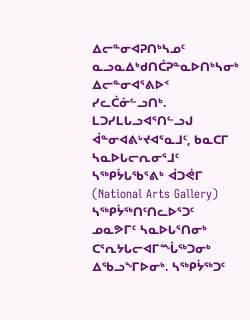ᐃᓕᓐᓂᐊᕈᑎᒃᓴᓄᑦ ᓇᓗᓇᐃᒃᑯᑎᑖᕈᓐᓇᐅᑎᒃᓴᓂᒃ ᐃᓕᓐᓂᐊᕐᕕᐅᑉ ᓯᓚᑖᓃᓪᓗᑎᒃ.
ᒪᑐᓯᒪᒐᓗᐊᕐᑎᓪᓗᒍ ᐋᓐᓂᐊᕕᒡᔪᐊᕐᓇᒧᑦ, ᑲᓇᑕᒥ ᓴᓇᐅᒐᓕᕆᓂᕐᒧᑦ ᓴᖅᑭᔮᒐᖃᕐᕕᒃ ᐋᑐᕚᒥ (National Arts Gallery) ᓴᖅᑭᔮᖅᑎᑦᑎᓚᐅᕐᑐᑦ ᓄᓇᕗᒥᑦ ᓴᓇᐅᒐᕐᑎᓂᒃ ᑕᕐᕆᔭᒐᓕᐊᒥᙶᖅᑐᓂᒃ ᐃᖃᓗᖕᒥᐅᓂᒃ. ᓴᖅᑭᔮᖅᑐᑦ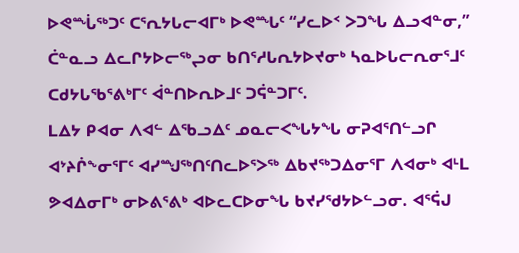ᐅᕙᙶᖅᑐᑦ ᑕᕐᕆᔭᒐᓕᐊᒥᒃ ᐅᕙᙵᑦ “ᓯᓚᐅᑉ ᐳᑐᖓ ᐃᓗᐊᓐᓂ,” ᑖᓐᓇᓗ ᐃᓚᒋᔭᐅᓕᖅᖢᓂ ᑲᑎᕐᓱᒐᕆᔭᐅᔪᓂᒃ ᓴᓇᐅᒐᓕᕆᓂᕐᒧᑦ ᑕᑯᔭᒐᖃᕐᕕᒃᒥᑦ ᐋᓐᑎᐅᕆᐅᒧᑦ ᑐᕌᓐᑐᒥᑦ.
ᒪᐃᔭ ᑭᐊᓂ ᐱᐊᓪ ᐃᖃᓗᐃᑦ ᓄᓇᓕᐸᖓᔭᖓ ᓂᕈᐊᕐᑎᓪᓗᒋ ᐊᔾᔨᒌᖕᓂᕐᒥᑦ ᐊᓯᙳᖅᑎᑦᑎᓚᐅᕐᐳᖅ ᐃᑲᔪᖅᑐᐃᓂᕐᒥ ᐱᐊᓂᒃ ᐊᒻᒪ ᕗᐊᐃᓂᒥᒃ ᓂᐅᕕᕐᕕᒃ ᐊᐅᓚᑕᐅᓂᖓ ᑲᔪᓯᖁᔭᐅᓪᓗᓂ. ᐊᕐᕌᒍ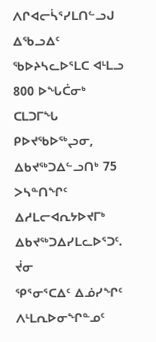ᐱᒋᐊᓕᓵᕐᓯᒪᑎᓪᓗᒍ ᐃᖃᓗᐃᑦ ᖃᐅᔨᓴᓚᐅᕐᒪᑕ ᐊᒻᒪᓗ 800 ᐅᖓᑖᓂᒃ ᑕᒪᑐᒥᖓ ᑭᐅᔪᖃᐅᖅᖢᓂ, ᐃᑲᔪᖅᑐᐃᓪᓗᑎᒃ 75 ᐳᓴᓐᑎᖏᑦ ᐃᓱᒪᓕᐊᕆᔭᐅᔪᒥᒃ ᐃᑲᔪᖅᑐᐃᓯᒪᓚᐅᕐᑐᑦ.
ᔫᓂ
ᕿᕐᓂᕐᑕᐃᑦ ᐃᓅᓯᖏᑦ ᐱᒻᒪᕆᐅᓂᖏᓐᓄᑦ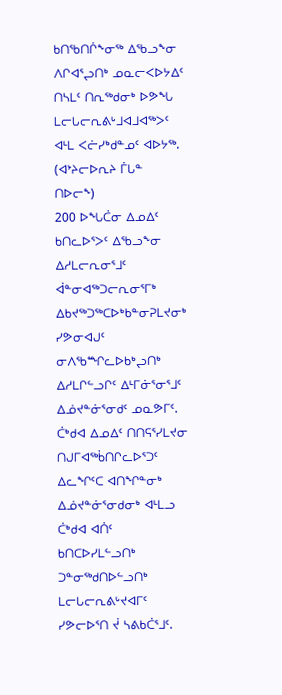ᑲᑎᖃᑎᒌᖕᓂᖅ ᐃᖃᓗᖕᓂ ᐱᒋᐊᕐᖢᑎᒃ ᓄᓇᓕᐸᐅᔭᐃᑦ ᑎᓴᒪᑦ ᑎᕆᖅᑯᓂᒃ ᐅᕗᖓ ᒪᓕᒐᓕᕆᕕᒡᒧᐊᒧᐊᖅᐳᑦ ᐊᒻᒪ ᐸᓖᓯᒃᑯᓐᓄᑦ ᐊᐅᔭᖅ. (ᐊᔾᔨᓕᐅᕆᔨ ᒦᒐᓐ ᑎᐅᓕᖕ)
200 ᐅᖓᑖᓂ ᐃᓄᐃᑦ ᑲᑎᓚᐅᕐᐳᑦ ᐃᖃᓗᖕᓂ ᐃᓱᒪᓕᕆᓂᕐᒧᑦ ᐋᓐᓂᐊᖅᑐᓕᕆᓂᕐᒥᒃ ᐃᑲᔪᖅᑐᖅᑕᐅᒃᑲᓐᓂᕈᒪᔪᓂᒃ ᓯᕗᓂᐊᒍᑦ ᓂᐱᖃᙱᓚᐅᑲᒃᖢᑎᒃ ᐃᓱᒪᒋᓪᓗᒋᑦ ᐃᒻᒥᓃᕐᓂᕐᒧᑦ ᐃᓅᔪᓐᓃᕐᓂᑯᑦ ᓄᓇᕗᒥᑦ. ᑖᒃᑯᐊ ᐃᓄᐃᑦ ᑎᑎᕋᕐᓯᒪᔪᓂ ᑎᒍᒥᐊᖅᑳᑎᒋᓚᐅᕐᑐᑦ ᐃᓚᖏᑦᑕ ᐊᑎᖏᓐᓂᒃ ᐃᓅᔪᓐᓃᕐᓂᑯᓂᒃ ᐊᒻᒪᓗ ᑖᒃᑯᐊ ᐊᑏᑦ ᑲᑎᑕᐅᓯᒪᓪᓗᑎᒃ ᑐᓐᓂᖅᑯᑎᐅᓪᓗᑎᒃ ᒪᓕᒐᓕᕆᕕᒡᔪᐊᒥᑦ ᓯᕗᓕᐅᕐᑎ ᔫ ᓴᕕᑲᑖᕐᒧᑦ.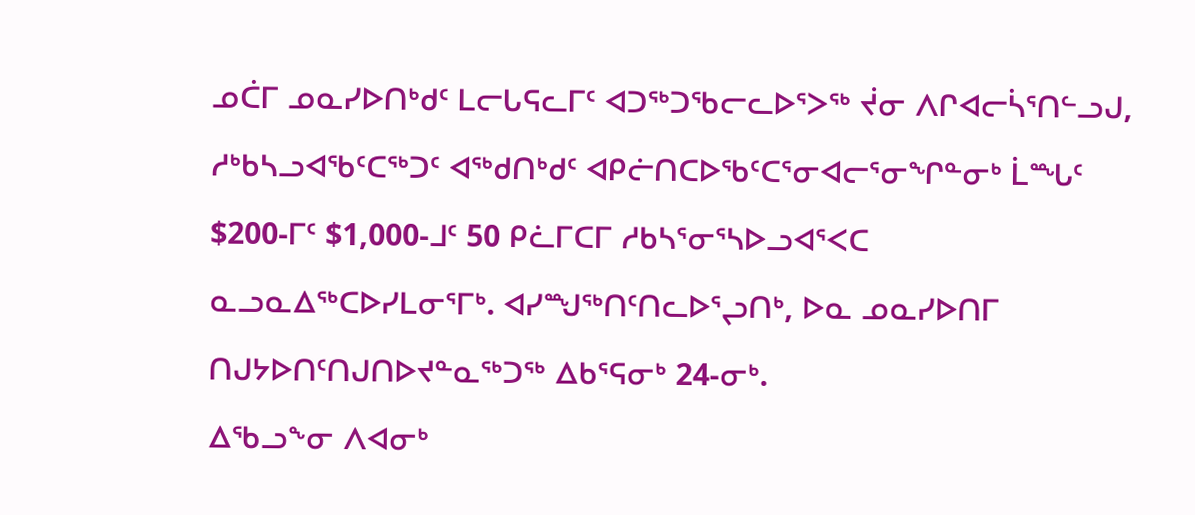ᓄᑖᒥ ᓄᓇᓯᐅᑎᒃᑯᑦ ᒪᓕᒐᕋᓚᒥᑦ ᐊᑐᖅᑐᖃᓕᓚᐅᕐᐳᖅ ᔫᓂ ᐱᒋᐊᓕᓵᕐᑎᓪᓗᒍ, ᓱᒃᑲᓴᓗᐊᖃᑦᑕᖅᑐᑦ ᐊᖅᑯᑎᒃᑯᑦ ᐊᑭᓖᑎᑕᐅᖃᑦᑕᕐᓂᐊᓕᕐᓂᖏᓐᓂᒃ ᒫᙵᑦ $200-ᒥᑦ $1,000-ᒧᑦ 50 ᑭᓛᒥᑕᒥ ᓱᑲᓴᕐᓂᕐᓴᐅᓗᐊᕐᐸᑕ ᓇᓗᓇᐃᖅᑕᐅᓯᒪᓂᕐᒥᒃ. ᐊᓯᙳᖅᑎᑦᑎᓚᐅᕐᖢᑎᒃ, ᐅᓇ ᓄᓇᓯᐅᑎᒥ ᑎᒍᔭᐅᑎᑦᑎᒍᑎᐅᔪᓐᓇᖅᑐᖅ ᐃᑲᕐᕋᓂᒃ 24-ᓂᒃ.
ᐃᖃᓗᖕᓂ ᐱᐊᓂᒃ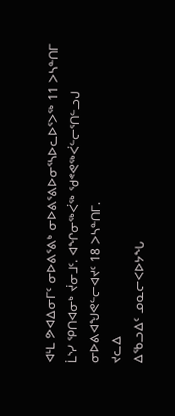ᐊᒻᒪ ᕗᐊᐃᓂᒥᑦ ᓂᐅᕕᕐᕕᒃ ᓂᐅᕕᕐᕕᐅᓂᕐᓴᐅᓚᐅᕐᐳᖅ 11 ᐳᓴᓐᑎᒥ ᒫᔅᓯ ᕿᑎᐊᓂᒃ ᔫᓂᒧᑦ. ᐊᖏᓂᖅᐹᖅ ᖁᕝᕙᖅᐹᓪᓕᕐᑎᓪᓗᒍ ᓂᐅᕕᐊᖑᕙᓪᓕᐊᔪᑦ 18 ᐳᓴᓐᑎᒥ.
ᔪᓚᐃ
ᐃᖃᓗᐃᑦ ᓄᓇᓕᐸᐅᔭᖓ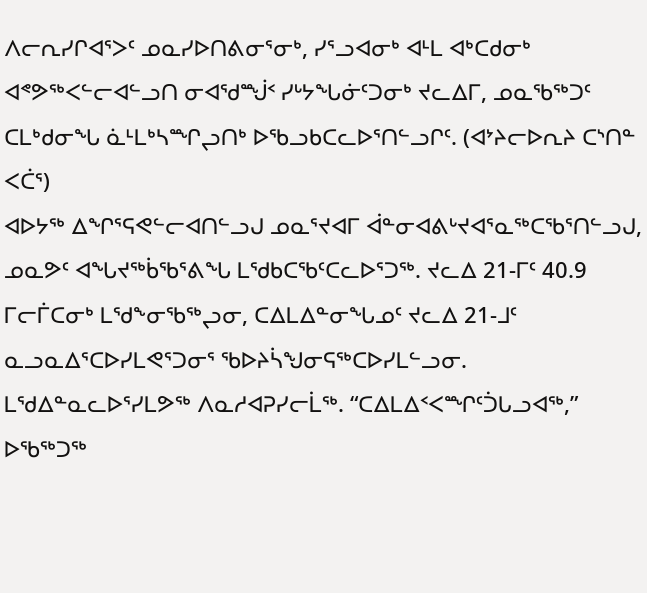ᐱᓕᕆᓯᒋᐊᕐᐳᑦ ᓄᓇᓯᐅᑎᕕᓂᕐᓂᒃ, ᓯᕐᓗᐊᓂᒃ ᐊᒻᒪ ᐊᒃᑕᑯᓂᒃ ᐊᕝᕗᖅᐸᓪᓕᐊᓪᓗᑎ ᓂᐊᖁᙴᑉ ᓯᒡᔭᖓᓃᑦᑐᓂᒃ ᔪᓚᐃᒥ, ᓄᓇᖃᖅᑐᑦ ᑕᒪᒃᑯᓂᖓ ᓈᒻᒪᒃᓴᙱᖢᑎᒃ ᐅᖃᓗᑲᑕᓚᐅᕐᑎᓪᓗᒋᑦ. (ᐊᔾᔨᓕᐅᕆᔨ ᑕᔅᑎᓐ ᐸᑖᕐ)
ᐊᐅᔭᖅ ᐃᖏᕐᕋᕙᓪᓕᐊᑎᓪᓗᒍ ᓄᓇᕐᔪᐊᒥ ᐋᓐᓂᐊᕕᒡᔪᐊᕐᓇᖅᑕᖃᕐᑎᓪᓗᒍ, ᓄᓇᕗᑦ ᐊᖓᔪᖅᑳᖃᕐᕕᖓ ᒪᖁᑲᑕᖃᑦᑕᓚᐅᕐᑐᖅ. ᔪᓚᐃ 21-ᒥᑦ 40.9 ᒥᓕᒦᑕᓂᒃ ᒪᖁᖕᓂᖃᖅᖢᓂ, ᑕᐃᒪᐃᓐᓂᖓᓄᑦ ᔪᓚᐃ 21-ᒧᑦ ᓇᓗᓇᐃᕐᑕᐅᓯᒪᕙᕐᑐᓂᕐ ᖃᐅᔨᓵᖑᓂᕋᖅᑕᐅᓯᒪᓪᓗᓂ. ᒪᖁᐃᓐᓇᓚᐅᕐᓯᒪᕗᖅ ᐱᓇᓱᐊᕈᓯᓕᒫᖅ. “ᑕᐃᒪᐃᑉᐸᙱᑦᑑᒐᓗᐊᖅ,” ᐅᖃᖅᑐᖅ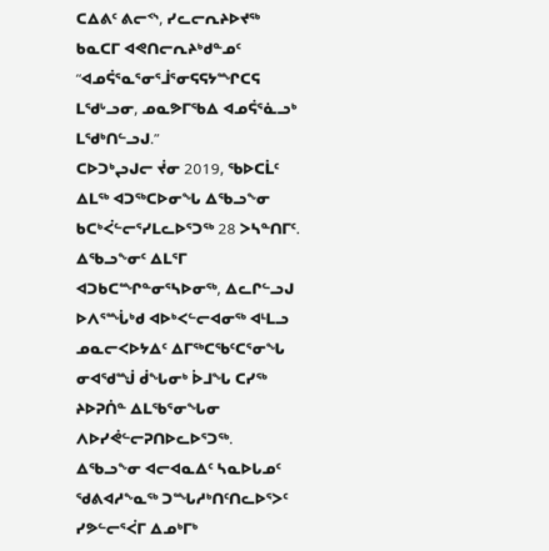ᑕᐃᕕᑦ ᕕᓕᑉᔅ, ᓯᓚᓕᕆᔨᐅᔪᖅ ᑲᓇᑕᒥ ᐊᕙᑎᓕᕆᔨᒃᑯᓐᓄᑦ “ᐊᓄᕌᕐᓇᕐᓂᕐᒨᕐᓂᕋᕋᔭᙱᑕᕋ ᒪᖁᒡᓗᓂ, ᓄᓇᕗᒥᖃᐃ ᐊᓄᕌᕐᓈᓗᒃ ᒪᖁᒃᑎᓪᓗᒍ.”
ᑕᐅᑐᒃᖢᒍᓕ ᔫᓂ 2019, ᖃᐅᑕᒫᑦ ᐃᒪᖅ ᐊᑐᖅᑕᐅᓂᖓ ᐃᖃᓗᖕᓂ ᑲᑕᒃᐹᓪᓕᕐᓯᒪᓚᐅᕐᑐᖅ 28 ᐳᓴᓐᑎᒥᑦ. ᐃᖃᓗᖕᓂᑦ ᐃᒪᕐᒥ ᐊᑐᑲᑕᙱᓐᓂᕐᓴᐅᓂᖅ, ᐃᓚᒋᓪᓗᒍ ᐅᐱᕐᙶᒃᑯ ᐊᐅᒃᐸᓪᓕᐊᓂᖅ ᐊᒻᒪᓗ ᓄᓇᓕᐸᐅᔭᐃᑦ ᐃᒥᖅᑕᖃᑦᑕᕐᓂᖓ ᓂᐊᖁᙴ ᑰᖓᓂᒃ ᐆᒧᖓ ᑕᓯᖅ ᔨᐅᕈᑏᓐ ᐃᒪᖃᕐᓂᖓᓂ ᐱᐅᓯᕚᓪᓕᕈᑎᐅᓚᐅᕐᑐᖅ.
ᐃᖃᓗᖕᓂ ᐊᓕᐊᓇᐃᑦ ᓴᓇᐅᒐᓄᑦ ᖁᕕᐊᓱᖕᓇᖅ ᑐᙵᓱᒃᑎᑦᑎᓚᐅᕐᐳᑦ ᓯᕗᓪᓕᕐᐹᒥ ᐃᓄᒃᒥᒃ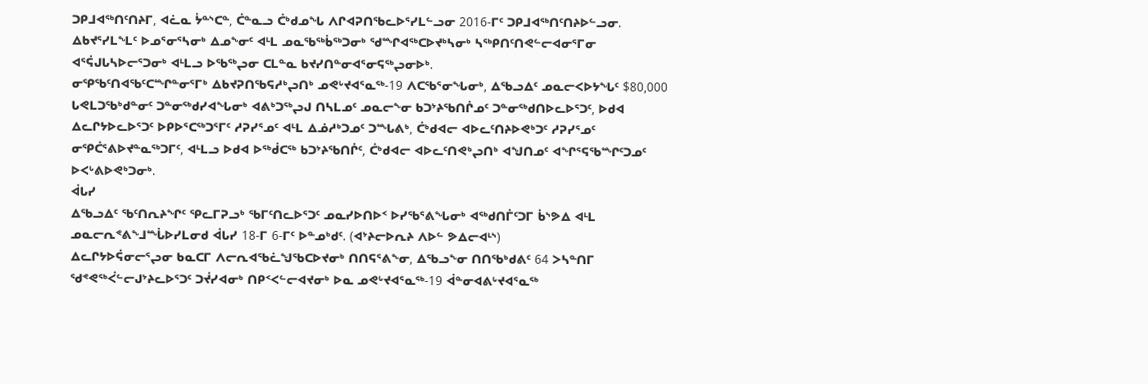ᑐᑭᒧᐊᖅᑎᑦᑎᔨᒥ, ᐊᓛᓇ ᔮᓐᔅᑕᓐ, ᑖᓐᓇᓗ ᑖᒃᑯᓄᖓ ᐱᒋᐊᕈᑎᖃᓚᐅᕐᓯᒪᓪᓗᓂ 2016-ᒥᑦ ᑐᑭᒧᐊᖅᑎᑦᑎᔨᐅᓪᓗᓂ. ᐃᑲᔪᕐᓯᒪᖕᒪᑦ ᐅᓄᕐᓂᕐᓴᓂᒃ ᐃᓄᖕᓂᑦ ᐊᒻᒪ ᓄᓇᖃᖅᑳᖅᑐᓂᒃ ᖁᙱᐊᖅᑕᐅᔪᒃᓴᓂᒃ ᓴᖅᑭᑎᑦᑎᕙᓪᓕᐊᓂᕐᒥᓂ ᐊᕐᕌᒍᒐᓴᐅᓕᕐᑐᓂᒃ ᐊᒻᒪᓗ ᐅᖃᖅᖢᓂ ᑕᒪᓐᓇ ᑲᔪᓯᑎᓐᓂᐊᕐᓂᕋᖅᖢᓂᐅᒃ.
ᓂᕿᖃᑦᑎᐊᖃᑦᑕᙱᓐᓂᕐᒥᒃ ᐃᑲᔪᕈᑎᖃᕋᓱᒃᖢᑎᒃ ᓄᕙᒡᔪᐊᕐᓇᖅ-19 ᐱᑕᖃᕐᓂᖓᓂᒃ, ᐃᖃᓗᐃᑦ ᓄᓇᓕᐸᐅᔭᖓᑦ $80,000 ᒐᕙᒪᑐᖃᒃᑯᓐᓂᑦ ᑐᓐᓂᖅᑯᓯᐊᖓᓂᒃ ᐊᕕᒃᑐᖅᖢᒍ ᑎᓴᒪᓄᑦ ᓄᓇᓕᖕᓂ ᑲᑐᔾᔨᖃᑎᒌᓄᑦ ᑐᓐᓂᖅᑯᑎᐅᓚᐅᕐᑐᑦ, ᐅᑯᐊ ᐃᓚᒋᔭᐅᓚᐅᕐᑐᑦ ᐅᑭᐅᕐᑕᖅᑐᕐᒥᑦ ᓱᕈᓯᕐᓄᑦ ᐊᒻᒪ ᐃᓅᓱᒃᑐᓄᑦ ᑐᙵᕕᒃ, ᑖᒃᑯᐊᓕ ᐊᐅᓚᑦᑎᔨᐅᕙᒃᑐᑦ ᓱᕈᓯᕐᓄᑦ ᓂᕿᑖᕐᕕᐅᔪᓐᓇᖅᑐᒥᑦ, ᐊᒻᒪᓗ ᐅᑯᐊ ᐅᖅᑰᑕᖅ ᑲᑐᔾᔨᖃᑎᒌᑦ, ᑖᒃᑯᐊᓕ ᐊᐅᓚᑦᑎᕙᒃᖢᑎᒃ ᐊᖑᑎᓄᑦ ᐊᖏᕐᕋᖃᙱᑦᑐᓄᑦ ᐅᐸᒡᕕᐅᕙᒃᑐᓂᒃ.
ᐋᒐᓯ
ᐃᖃᓗᐃᑦ ᖃᑦᑎᕆᔨᖏᑦ ᕿᓚᒥᕈᓗᒃ ᖃᒥᑦᑎᓚᐅᕐᑐᑦ ᓄᓇᓯᐅᑎᐅᑉ ᐅᓯᖃᕐᕕᖓᓂᒃ ᐊᖅᑯᑎᒦᑦᑐᒥ ᑳᔅᕗᐃ ᐊᒻᒪ ᓄᓇᓕᕆᕝᕕᖕᒧᙶᐅᓯᒪᓂᑯ ᐋᒐᓯ 18-ᒥ 6-ᒥᑦ ᐅᓐᓄᒃᑯᑦ. (ᐊᔾᔨᓕᐅᕆᔨ ᐱᐅᓪ ᕗᐃᓕᐊᒻᔅ)
ᐃᓚᒋᔭᐅᕌᓂᓕᕐᖢᓂ ᑲᓇᑕᒥ ᐱᓕᕆᐊᖃᓛᖑᖃᑕᐅᔪᓂᒃ ᑎᑎᕋᕐᕕᖕᓂ, ᐃᖃᓗᖕᓂ ᑎᑎᖃᒃᑯᕕᑦ 64 ᐳᓴᓐᑎᒥ ᖁᕝᕙᖅᐹᓪᓕᒍᔾᔨᓚᐅᕐᑐᑦ ᑐᔫᓯᐊᓂᒃ ᑎᑭᑉᐸᓪᓕᐊᔪᓂᒃ ᐅᓇ ᓄᕙᒡᔪᐊᕐᓇᖅ-19 ᐋᓐᓂᐊᕕᒡᔪᐊᕐᓇᖅ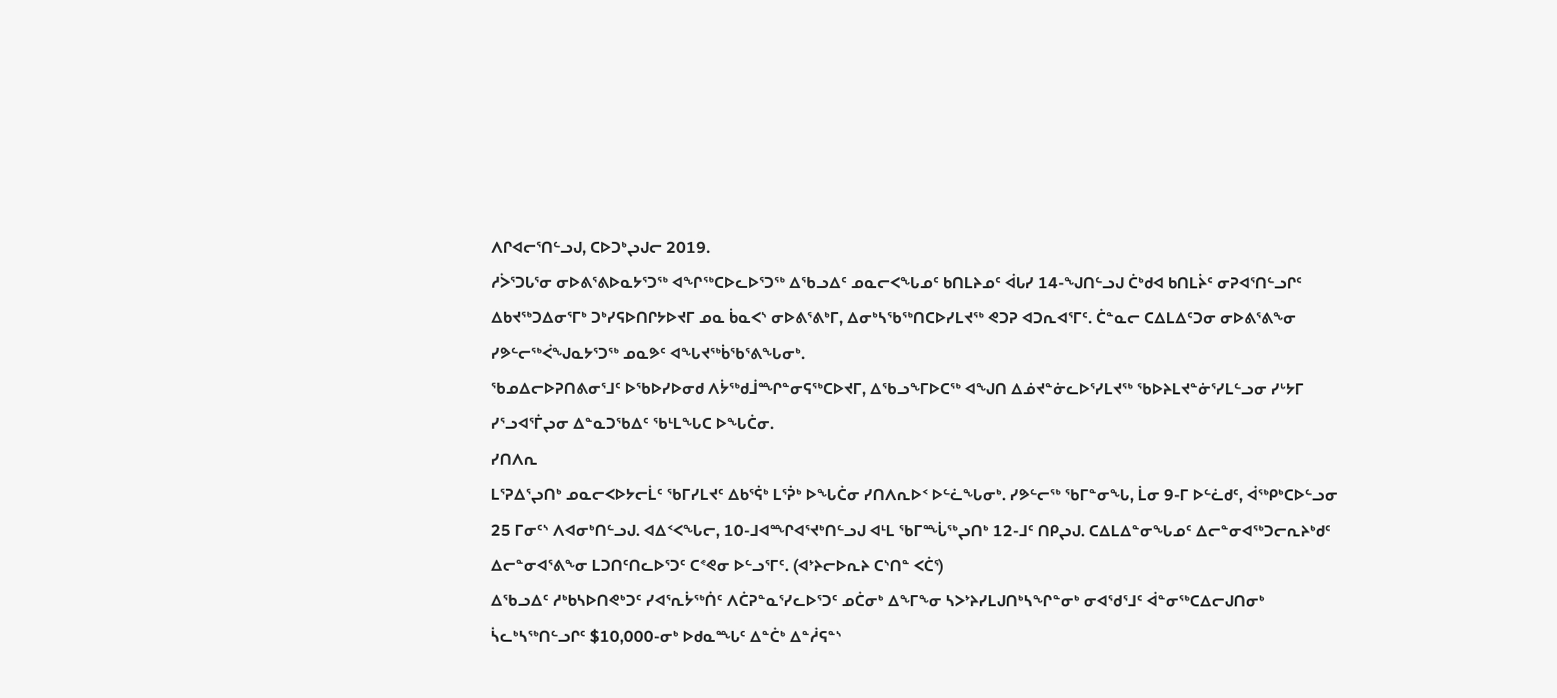ᐱᒋᐊᓕᕐᑎᓪᓗᒍ, ᑕᐅᑐᒃᖢᒍᓕ 2019.
ᓱᐴᕐᑐᒐᕐᓂ ᓂᐅᕕᕐᕕᐅᓇᔭᕐᑐᖅ ᐊᖏᖅᑕᐅᓚᐅᕐᑐᖅ ᐃᖃᓗᐃᑦ ᓄᓇᓕᐸᖓᓄᑦ ᑲᑎᒪᔨᓄᑦ ᐋᒐᓯ 14-ᖑᑎᓪᓗᒍ ᑖᒃᑯᐊ ᑲᑎᒪᔩᑦ ᓂᕈᐊᕐᑎᓪᓗᒋᑦ ᐃᑲᔪᖅᑐᐃᓂᕐᒥᒃ ᑐᒃᓯᕋᐅᑎᒋᔭᐅᔪᒥ ᓄᓇ ᑳᓇᐸᔅ ᓂᐅᕕᕐᕕᒃᒥ, ᐃᓂᒃᓴᖃᖅᑎᑕᐅᓯᒪᔪᖅ ᕙᑐᕈ ᐊᑐᕆᐊᕐᒥᑦ. ᑖᓐᓇᓕ ᑕᐃᒪᐃᑦᑐᓂ ᓂᐅᕕᕐᕕᖕᓂ ᓯᕗᓪᓕᖅᐹᖑᓇᔭᕐᑐᖅ ᓄᓇᕗᑦ ᐊᖓᔪᖅᑳᖃᕐᕕᖓᓂᒃ.
ᖃᓄᐃᓕᐅᕈᑎᕕᓂᕐᒧᑦ ᐅᖃᐅᓯᐅᓂᑯ ᐱᔮᖅᑯᒨᙱᓐᓂᕋᖅᑕᐅᔪᒥ, ᐃᖃᓗᖕᒥᐅᑕᖅ ᐊᖑᑎ ᐃᓅᔪᓐᓃᓚᐅᕐᓯᒪᔪᖅ ᖃᐅᔨᒪᔪᓐᓃᕐᓯᒪᓪᓗᓂ ᓯᒡᔭᒥ ᓯᕐᓗᐊᕐᒦᖢᓂ ᐃᓐᓇᑐᖃᐃᑦ ᖃᒻᒪᖓᑕ ᐅᖓᑖᓂ.
ᓯᑎᐱᕆ
ᒪᕐᕈᐃᕐᖢᑎᒃ ᓄᓇᓕᐸᐅᔭᓕᒫᑦ ᖃᒥᓯᒪᔪᑦ ᐃᑲᕐᕌᒃ ᒪᕐᕉᒃ ᐅᖓᑖᓂ ᓯᑎᐱᕆᐅᑉ ᐅᓪᓛᖓᓂᒃ. ᓯᕗᓪᓕᖅ ᖃᒥᓐᓂᖓ, ᒫᓂ 9-ᒥ ᐅᓪᓛᑯᑦ, ᐋᖅᑭᒃᑕᐅᓪᓗᓂ 25 ᒥᓂᑦᔅ ᐱᐊᓂᒃᑎᓪᓗᒍ. ᐊᐃᑉᐸᖓᓕ, 10-ᒧᐊᙱᐊᕐᔪᒃᑎᓪᓗᒍ ᐊᒻᒪ ᖃᒥᙶᖅᖢᑎᒃ 12-ᒧᑦ ᑎᑭᖢᒍ. ᑕᐃᒪᐃᓐᓂᖓᓄᑦ ᐃᓕᓐᓂᐊᖅᑐᓕᕆᔨᒃᑯᑦ ᐃᓕᓐᓂᐊᕐᕕᖕᓂ ᒪᑐᑎᑦᑎᓚᐅᕐᑐᑦ ᑕᕝᕙᓂ ᐅᓪᓗᕐᒥᑦ. (ᐊᔾᔨᓕᐅᕆᔨ ᑕᔅᑎᓐ ᐸᑖᕐ)
ᐃᖃᓗᐃᑦ ᓱᒃᑲᓴᐅᑎᕙᒃᑐᑦ ᓯᐊᕐᕆᔮᖅᑏᑦ ᐱᑖᕈᓐᓇᕐᓯᓚᐅᕐᑐᑦ ᓄᑖᓂᒃ ᐃᖕᒥᖕᓂ ᓴᐳᔾᔨᓯᒪᒍᑎᒃᓴᖏᓐᓂᒃ ᓂᐊᖁᕐᒧᑦ ᐋᓐᓂᖅᑕᐃᓕᒍᑎᓂᒃ ᓵᓚᒃᓴᖅᑎᓪᓗᒋᑦ $10,000-ᓂᒃ ᐅᑯᓇᙵᑦ ᐃᓐᑖᒃ ᐃᓐᓲᕋᓐᔅ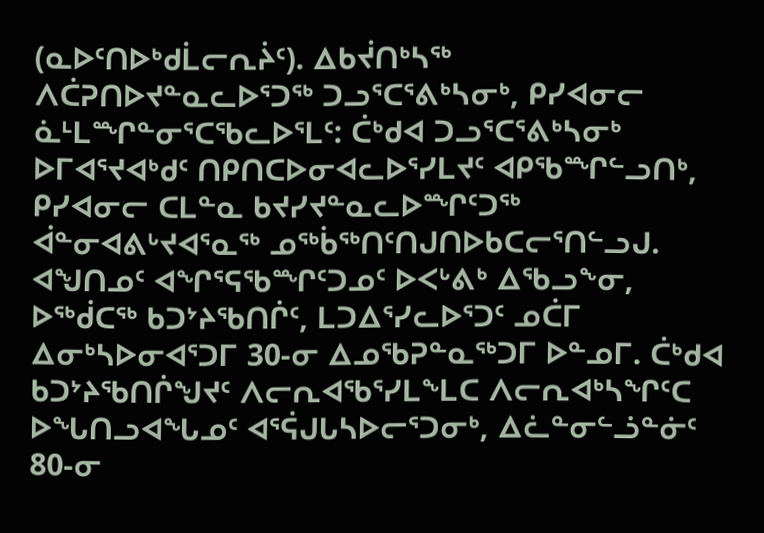(ᓇᐅᑦᑎᐅᒃᑯᒫᓕᕆᔩᑦ). ᐃᑲᔫᑎᒃᓴᖅ ᐱᑖᕈᑎᐅᔪᓐᓇᓚᐅᕐᑐᖅ ᑐᓗᕐᑕᕐᕕᒃᓴᓂᒃ, ᑭᓯᐊᓂᓕ ᓈᒻᒪᙱᓐᓂᕐᑕᖃᓚᐅᕐᒪᑦ: ᑖᒃᑯᐊ ᑐᓗᕐᑕᕐᕕᒃᓴᓂᒃ ᐅᒥᐊᕐᔪᐊᒃᑯᑦ ᑎᑭᑎᑕᐅᓂᐊᓚᐅᕐᓯᒪᔪᑦ ᐊᑭᖃᙱᓪᓗᑎᒃ, ᑭᓯᐊᓂᓕ ᑕᒪᓐᓇ ᑲᔪᓯᔪᓐᓇᓚᐅᙱᑦᑐᖅ ᐋᓐᓂᐊᕕᒡᔪᐊᕐᓇᖅ ᓄᖅᑳᖅᑎᑦᑎᒍᑎᐅᑲᑕᓕᕐᑎᓪᓗᒍ.
ᐊᖑᑎᓄᑦ ᐊᖏᕐᕋᖃᙱᑦᑐᓄᑦ ᐅᐸᒡᕕᒃ ᐃᖃᓗᖕᓂ, ᐅᖅᑰᑕᖅ ᑲᑐᔾᔨᖃᑎᒌᑦ, ᒪᑐᐃᕐᓯᓚᐅᕐᑐᑦ ᓄᑖᒥ ᐃᓂᒃᓴᐅᓂᐊᕐᑐᒥ 30-ᓂ ᐃᓄᖃᕈᓐᓇᖅᑐᒥ ᐅᓐᓄᒥ. ᑖᒃᑯᐊ ᑲᑐᔾᔨᖃᑎᒌᖑᔪᑦ ᐱᓕᕆᐊᖃᕐᓯᒪᖕᒪᑕ ᐱᓕᕆᐊᒃᓴᖏᑦᑕ ᐅᖓᑎᓗᐊᖓᓄᑦ ᐊᕐᕌᒍᒐᓴᐅᓕᕐᑐᓂᒃ, ᐃᓛᓐᓂᓪᓘᓐᓃᑦ 80-ᓂ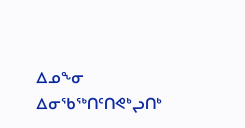ᐃᓄᖕᓂ ᐃᓂᖃᖅᑎᑦᑎᕙᒃᖢᑎᒃ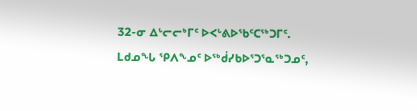32-ᓂ ᐃᒡᓕᓕᒃᒥᑦ ᐅᐸᒡᕕᐅᖃᑦᑕᖅᑐᒥᑦ.
ᒪᑯᓄᖓ ᕿᐱᖕᓄᑦ ᐅᖅᑰᓯᑲᐅᕐᑐᕐᓇᖅᑐᓄᑦ,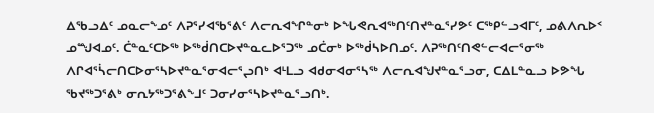ᐃᖃᓗᐃᑦ ᓄᓇᓕᖕᓄᑦ ᐱᕈᕐᓯᐊᖃᕐᕕᑦ ᐱᓕᕆᐊᖏᓐᓂᒃ ᐅᖓᕙᕆᐊᖅᑎᑦᑎᔪᓐᓇᕐᓯᕗᑦ ᑕᖅᑭᓪᓗᐊᒥᑦ, ᓄᕕᐱᕆᐅᑉ ᓄᙳᐊᓄᑦ. ᑖᓐᓇᑦᑕᐅᖅ ᐅᖅᑰᑎᑕᐅᔪᓐᓇᓚᐅᕐᑐᖅ ᓄᑖᓂᒃ ᐅᖅᑰᓴᐅᑎᓄᑦ. ᐱᕈᖅᑎᑦᑎᕙᓪᓕᐊᓕᕐᓂᖅ ᐱᒋᐊᕐᓵᓕᑎᑕᐅᓂᕐᓴᐅᔪᓐᓇᕐᓂᐊᓕᕐᖢᑎᒃ ᐊᒻᒪᓗ ᐊᑯᓂᐊᓂᕐᓴᖅ ᐱᓕᕆᐊᖑᔪᓐᓇᕐᓗᓂ, ᑕᐃᒪᓐᓇᓗ ᐅᕗᖓ ᖃᔪᖅᑐᕐᕕᒃ ᓂᕆᔭᖅᑐᕐᕕᖕᒧᑦ ᑐᓂᓯᓂᕐᓴᐅᔪᓐᓇᕐᓗᑎᒃ.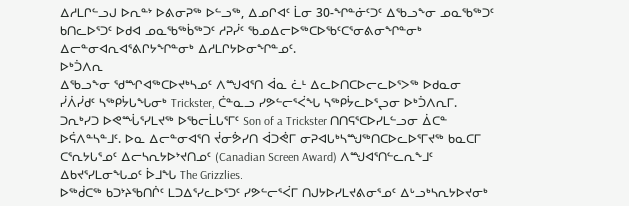ᐃᓱᒪᒋᓪᓗᒍ ᐅᕆᓐᔾ ᐅᕕᓂᕈᖅ ᐅᓪᓗᖅ, ᐃᓄᒋᐊᑦ ᒫᓂ 30-ᖏᓐᓃᑦᑐᑦ ᐃᖃᓗᖕᓂ ᓄᓇᖃᖅᑐᑦ ᑲᑎᓚᐅᕐᑐᑦ ᐅᑯᐊ ᓄᓇᖃᖅᑳᖅᑐᑦ ᓱᕈᓰᑦ ᖃᓄᐃᓕᐅᖅᑕᐅᖃᑦᑕᕐᓂᕕᓂᖏᓐᓂᒃ ᐃᓕᓐᓂᐊᕆᐊᕐᕕᒋᔭᖏᓐᓂᒃ ᐃᓱᒪᒋᔭᐅᓂᖏᓐᓄᑦ.
ᐅᒃᑑᐱᕆ
ᐃᖃᓗᖕᓂ ᖁᙱᐊᖅᑕᐅᔪᒃᓴᓄᑦ ᐱᙳᐊᕐᑎ ᐋᓇ ᓛᒻ ᐃᓚᐅᑎᑕᐅᓕᓚᐅᕐᐳᖅ ᐅᑯᓇᓂ ᓰᐲᓰᑯᑦ ᓴᖅᑭᔮᒐᖓᓂᒃ Trickster, ᑖᓐᓇᓗ ᓯᕗᓪᓕᕐᐹᖓ ᓴᖅᑭᔮᓚᐅᕐᖢᓂ ᐅᒃᑑᐱᕆᒥ. ᑐᕆᒃᓯᑐ ᐅᕙᙶᕐᓯᒪᔪᖅ ᐅᖃᓕᒫᒐᕐᒥᑦ Son of a Trickster ᑎᑎᕋᕐᑕᐅᓯᒪᓪᓗᓂ ᐄᑕᓐ ᐅᕌᐱᓐᓴᓐᒧᑦ. ᐅᓇ ᐃᓕᓐᓂᐊᕐᑎ ᔫᓂᕘᓯᑎ ᐋᑐᕚᒥ ᓂᕈᐊᒐᒃᓴᙳᖅᑎᑕᐅᓚᐅᕐᒥᔪᖅ ᑲᓇᑕᒥ ᑕᕐᕆᔭᒐᕐᓄᑦ ᐃᓕᓴᕆᔭᐅᔾᔪᑎᓄᑦ (Canadian Screen Award) ᐱᙳᐊᕐᑎᓪᓚᕆᖕᒧᑦ ᐃᑲᔪᕐᓯᒪᓂᖓᓄᑦ ᐆᒧᖓ The Grizzlies.
ᐅᖅᑰᑕᖅ ᑲᑐᔾᔨᖃᑎᒌᑦ ᒪᑐᐃᕐᓯᓚᐅᕐᑐᑦ ᓯᕗᓪᓕᕐᐹᒥ ᑎᒍᔭᐅᓯᒪᔪᕕᓂᕐᓄᑦ ᐃᒡᓗᒃᓴᕆᔭᐅᔪᓂᒃ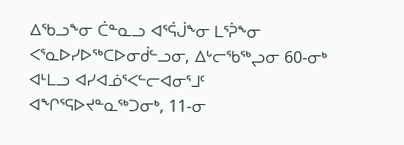ᐃᖃᓗᖕᓂ ᑖᓐᓇᓗ ᐊᕐᕌᒎᖕᓂ ᒪᕐᕉᖕᓂ ᐸᕐᓇᐅᓯᐅᖅᑕᐅᓂᑰᓪᓗᓂ, ᐃᒡᓕᖃᖅᖢᓂ 60-ᓂᒃ ᐊᒻᒪᓗ ᐊᓯᐊᓅᕐᐸᓪᓕᐊᓂᕐᒧᑦ ᐊᖏᕐᕋᐅᔪᓐᓇᖅᑐᓂᒃ, 11-ᓂ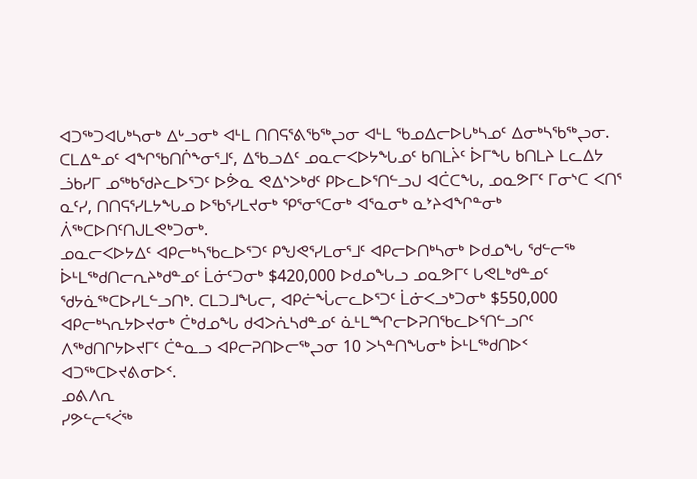ᐊᑐᖅᑐᐊᒐᒃᓴᓂᒃ ᐃᒡᓗᓂᒃ ᐊᒻᒪ ᑎᑎᕋᕐᕕᖃᖅᖢᓂ ᐊᒻᒪ ᖃᓄᐃᓕᐅᒐᒃᓴᓄᑦ ᐃᓂᒃᓴᖃᖅᖢᓂ.
ᑕᒪᐃᓐᓄᑦ ᐊᖏᖃᑎᒌᖕᓂᕐᒧᑦ, ᐃᖃᓗᐃᑦ ᓄᓇᓕᐸᐅᔭᖓᓄᑦ ᑲᑎᒪᔩᑦ ᐆᒥᖓ ᑲᑎᒪᔨ ᒪᓚᐃᔭ ᓘᑲᓯᒥ ᓄᖅᑲᖁᔨᓚᐅᕐᑐᑦ ᐅᕘᓇ ᕙᐃᔅᐳᒃᑯᑦ ᑭᐅᓚᐅᕐᑎᓪᓗᒍ ᐊᑖᑕᖓ, ᓄᓇᕗᒥᑦ ᒥᓂᔅᑕ ᐸᑎᕐ ᓇᑦᓯ, ᑎᑎᕋᕐᓯᒪᔭᖓᓄ ᐅᖃᕐᓯᒪᔪᓂᒃ ᕿᕐᓂᕐᑕᓂᒃ ᐊᕐᓇᓂᒃ ᓇᔾᔨᐊᖏᓐᓂᒃ ᐲᖅᑕᐅᑎᑦᑎᒍᒪᕙᒃᑐᓂᒃ.
ᓄᓇᓕᐸᐅᔭᐃᑦ ᐊᑭᓕᒃᓴᖃᓚᐅᕐᑐᑦ ᑭᖑᕙᕐᓯᒪᓂᕐᒧᑦ ᐊᑭᓕᐅᑎᒃᓴᓂᒃ ᐅᑯᓄᖓ ᖁᓪᓕᖅ ᐆᒻᒪᖅᑯᑎᓕᕆᔨᒃᑯᓐᓄᑦ ᒫᓃᑦᑐᓂᒃ $420,000 ᐅᑯᓄᖓᓗ ᓄᓇᕗᒥᑦ ᒐᕙᒪᒃᑯᓐᓄᑦ ᖁᔭᓈᖅᑕᐅᓯᒪᓪᓗᑎᒃ. ᑕᒪᑐᒧᖓᓕ, ᐊᑭᓖᖔᓕᓚᐅᕐᑐᑦ ᒫᓃᐸᓗᒃᑐᓂᒃ $550,000 ᐊᑭᓕᒃᓴᕆᔭᐅᔪᓂᒃ ᑖᒃᑯᓄᖓ ᑯᐊᐳᕇᓴᑯᓐᓄᑦ ᓈᒻᒪᙱᓕᐅᕈᑎᖃᓚᐅᕐᑎᓪᓗᒋᑦ ᐱᖅᑯᑎᒋᔭᐅᔪᒥᑦ ᑖᓐᓇᓗ ᐊᑭᓕᕈᑎᐅᓕᖅᖢᓂ 10 ᐳᓴᓐᑎᖓᓂᒃ ᐆᒻᒪᖅᑯᑎᐅᑉ ᐊᑐᖅᑕᐅᔪᕕᓂᐅᑉ.
ᓄᕕᐱᕆ
ᓯᕗᓪᓕᕐᐹᖅ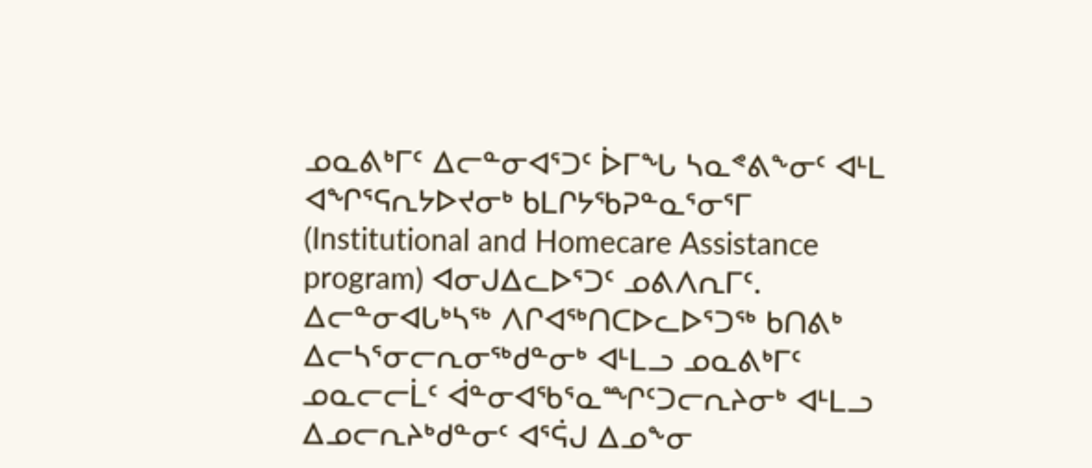ᓄᓇᕕᒃᒥᑦ ᐃᓕᓐᓂᐊᕐᑐᑦ ᐆᒥᖓ ᓴᓇᕝᕕᖕᓂᑦ ᐊᒻᒪ ᐊᖏᕐᕋᕆᔭᐅᔪᓂᒃ ᑲᒪᒋᔭᖃᕈᓐᓇᕐᓂᕐᒥ (Institutional and Homecare Assistance program) ᐊᓂᒍᐃᓚᐅᕐᑐᑦ ᓄᕕᐱᕆᒥᑦ. ᐃᓕᓐᓂᐊᒐᒃᓴᖅ ᐱᒋᐊᖅᑎᑕᐅᓚᐅᕐᑐᖅ ᑲᑎᕕᒃ ᐃᓕᓴᕐᓂᓕᕆᓂᖅᑯᓐᓂᒃ ᐊᒻᒪᓗ ᓄᓇᕕᒃᒥᑦ ᓄᓇᓕᓕᒫᑦ ᐋᓐᓂᐊᖃᕐᓇᙱᑦᑐᓕᕆᔨᓂᒃ ᐊᒻᒪᓗ ᐃᓄᓕᕆᔨᒃᑯᓐᓂᑦ ᐊᕐᕌᒍ ᐃᓄᖕᓂ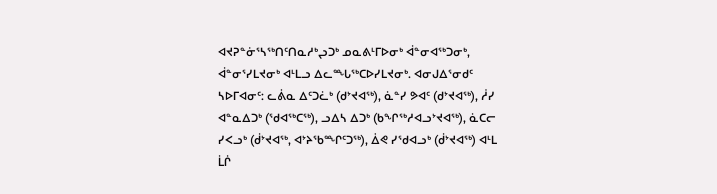ᐊᔪᕈᓐᓃᕐᓴᖅᑎᑦᑎᓇᓱᒃᖢᑐᒃ ᓄᓇᕕᒻᒥᐅᓂᒃ ᐋᓐᓂᐊᖅᑐᓂᒃ, ᐋᓐᓂᕐᓯᒪᔪᓂᒃ ᐊᒻᒪᓗ ᐃᓚᙵᖅᑕᐅᓯᒪᔪᓂᒃ. ᐊᓂᒍᐃᕐᓂᑯᑦ ᓴᐅᒥᐊᓂᑦ: ᓚᕖᓇ ᐃᑦᑐᓛᒃ (ᑯᔾᔪᐊᖅ), ᓈᓐᓯ ᕗᐊᑦ (ᑯᔾᔪᐊᖅ), ᓲᓯ ᐊᓐᓇᐃᑐᒃ (ᖁᐊᖅᑕᖅ), ᓗᐃᓴ ᐃᑐᒃ (ᑲᖏᖅᓱᐊᓗᔾᔪᐊᖅ), ᓈᑕᓕ ᓯᐸᓗᒃ (ᑰᔾᔪᐊᖅ, ᐊᔾᔨᖃᙱᑦᑐᖅ), ᐄᕙ ᓯᖁᐊᓗᒃ (ᑰᔾᔪᐊᖅ) ᐊᒻᒪ ᒫᒌ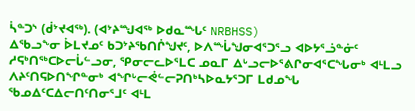ᓵᓐᑐᔅ (ᑰᔾᔪᐊᖅ). (ᐊᔾᔨᙳᐊᖅ ᐅᑯᓇᙵᑦ NRBHSS)
ᐃᖃᓗᖕᓂ ᐆᒪᔪᓄᑦ ᑲᑐᔾᔨᖃᑎᒌᖑᔪᑦ, ᐅᐱᙶᖑᓂᐊᕐᑐᕐᓗ ᐊᐅᔭᕐᓘᓐᓃᑦ ᓱᕋᒃᑎᖅᑕᐅᓕᒑᓪᓗᓂ, ᕿᓂᓕᓚᐅᕐᒪᑕ ᓄᓇᒥ ᐃᒡᓗᓕᐅᕐᕕᒋᓂᐊᕐᑕᖓᓂᒃ ᐊᒻᒪᓗ ᐱᔨᑦᑎᕋᐅᑎᖏᓐᓂᒃ ᐊᖏᒡᓕᕚᓪᓕᕈᑎᒃᓴᐅᓇᔭᕐᑐᒥ ᒪᑯᓄᖓ ᖃᓄᐃᑦᑕᐃᓕᑎᑦᑎᓂᕐᒧᑦ ᐊᒻᒪ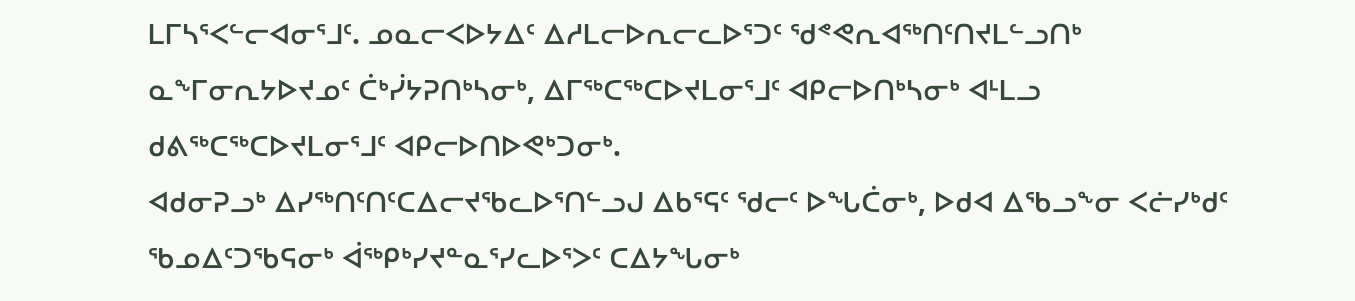ᒪᒥᓴᕐᐸᓪᓕᐊᓂᕐᒧᑦ. ᓄᓇᓕᐸᐅᔭᐃᑦ ᐃᓱᒪᓕᐅᕆᓕᓚᐅᕐᑐᑦ ᖁᕝᕙᕆᐊᖅᑎᑦᑎᔪᒪᓪᓗᑎᒃ ᓇᖕᒥᓂᕆᔭᐅᔪᓄᑦ ᑖᒃᓰᔭᕈᑎᒃᓴᓂᒃ, ᐃᒥᖅᑕᖅᑕᐅᔪᒪᓂᕐᒧᑦ ᐊᑭᓕᐅᑎᒃᓴᓂᒃ ᐊᒻᒪᓗ ᑯᕕᖅᑕᖅᑕᐅᔪᒪᓂᕐᒧᑦ ᐊᑭᓕᐅᑎᐅᕙᒃᑐᓂᒃ.
ᐊᑯᓂᕈᓗᒃ ᐃᓯᖅᑎᑦᑎᑦᑕᐃᓕᔪᖃᓚᐅᕐᑎᓪᓗᒍ ᐃᑲᕐᕋᑦ ᖁᓕᑦ ᐅᖓᑖᓂᒃ, ᐅᑯᐊ ᐃᖃᓗᖕᓂ ᐸᓖᓯᒃᑯᑦ ᖃᓄᐃᑦᑐᖃᕋᓂᒃ ᐋᖅᑭᒃᓯᔪᓐᓇᕐᓯᓚᐅᕐᐳᑦ ᑕᐃᔭᖓᓂᒃ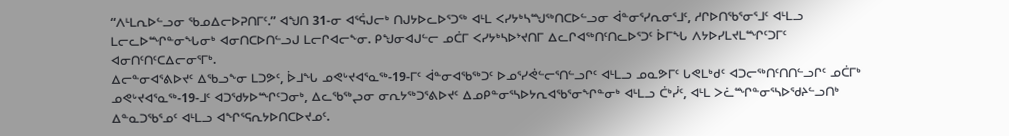“ᐱᒻᒪᕆᐅᓪᓗᓂ ᖃᓄᐃᓕᐅᕈᑎᒥᑦ.” ᐊᖑᑎ 31-ᓂ ᐊᕐᕌᒍᓕᒃ ᑎᒍᔭᐅᓚᐅᕐᑐᖅ ᐊᒻᒪ ᐸᓯᔭᒃᓴᙳᖅᑎᑕᐅᓪᓗᓂ ᐋᓐᓂᕐᓯᕆᓂᕐᒧᑦ, ᓱᒋᐅᑎᖃᕐᓂᕐᒧᑦ ᐊᒻᒪᓗ ᒪᓕᓚᐅᙱᓐᓂᖓᓂᒃ ᐊᓂᑎᑕᐅᑎᓪᓗᒍ ᒪᓕᒋᐊᓕᖕᓂ. ᑭᖑᓂᐊᒍᓪᓕ ᓄᑖᒥ ᐸᓯᔭᒃᓴᐅᔾᔪᑎᒥ ᐃᓚᒋᐊᖅᑎᑦᑎᓚᐅᕐᑐᑦ ᐆᒥᖓ ᐱᔭᐅᓯᒪᔪᒪᙱᑦᑐᒥᑦ ᐊᓂᑎᑦᑎᑦᑕᐃᓕᓂᕐᒥᒃ.
ᐃᓕᓐᓂᐊᕐᕕᐅᔪᑦ ᐃᖃᓗᖕᓂ ᒪᑐᕗᑦ, ᐆᒧᖓ ᓄᕙᒡᔪᐊᕐᓇᖅ-19-ᒥᑦ ᐋᓐᓂᐊᖃᖅᑐᑦ ᐅᓄᕐᓯᕚᓪᓕᕐᑎᓪᓗᒋᑦ ᐊᒻᒪᓗ ᓄᓇᕗᒥᑦ ᒐᕙᒪᒃᑯᑦ ᐊᑐᓕᖅᑎᑦᑎᑎᓪᓗᒋᑦ ᓄᑖᒥᒃ ᓄᕙᒡᔪᐊᕐᓇᖅ-19-ᒧᑦ ᐊᑐᖁᔭᐅᙱᑦᑐᓂᒃ, ᐃᓚᖃᖅᖢᓂ ᓂᕆᔭᖅᑐᕐᕕᐅᔪᑦ ᐃᓄᑭᓐᓂᕐᓴᐅᔭᕆᐊᖃᕐᓂᖏᓐᓂᒃ ᐊᒻᒪᓗ ᑖᒃᓰᑦ, ᐊᒻᒪ ᐳᓛᙱᓐᓂᕐᓴᐅᖁᔨᓪᓗᑎᒃ ᐃᓐᓇᑐᖃᕐᓄᑦ ᐊᒻᒪᓗ ᐊᖏᕐᕋᕆᔭᐅᑎᑕᐅᔪᓄᑦ.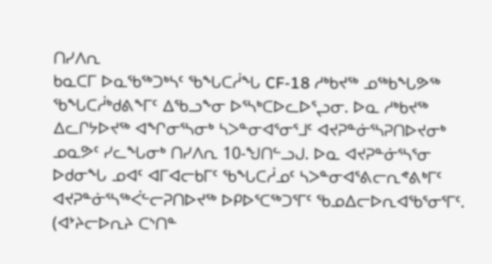ᑎᓯᐱᕆ
ᑲᓇᑕᒥ ᐅᓇᖃᖅᑐᒃᓴᑦ ᖃᖓᑕᓲᖓ CF-18 ᓱᒃᑲᔪᖅ ᓄᖅᑲᖓᕗᖅ ᖃᖓᑕᓲᒃᑯᕕᖕᒥᑦ ᐃᖃᓗᖕᓂ ᐅᕐᓴᒃᑕᐅᓚᐅᕐᖢᓂ. ᐅᓇ ᓱᒃᑲᔪᖅ ᐃᓚᒋᔭᐅᔪᖅ ᐊᖏᓂᕐᓴᓂᒃ ᓴᐳᓐᓂᐊᕐᓂᕐᒧᑦ ᐊᔪᕈᓐᓃᕐᓴᕈᑎᐅᔪᓂᒃ ᓄᓇᕗᑦ ᓯᓚᖓᓂᒃ ᑎᓯᐱᕆ 10-ᖑᑎᓪᓗᒍ. ᐅᓇ ᐊᔪᕈᓐᓃᕐᓴᕐᓂ ᐅᑯᓂᖓ ᓄᐊᑦ ᐊᒥᐊᓕᑲᒥᑦ ᖃᖓᑕᓲᓄᑦ ᓴᐳᓐᓂᐊᕐᕕᓕᕆᕝᕕᒃᒥᑦ ᐊᔪᕈᓐᓃᕐᓴᖅᐹᓪᓕᕈᑎᐅᔪᖅ ᐅᑭᐅᕐᑕᖅᑐᕐᒥᑦ ᖃᓄᐃᓕᐅᕆᐊᖃᕐᓂᕐᒥᑦ. (ᐊᔾᔨᓕᐅᕆᔨ ᑕᔅᑎᓐ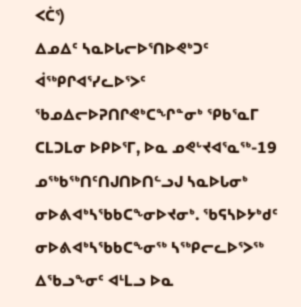ᐸᑖᕐ)
ᐃᓄᐃᑦ ᓴᓇᐅᒐᓕᐅᕐᑎᐅᕙᒃᑐᑦ ᐋᖅᑭᒋᐊᕐᓯᓚᐅᕐᐳᑦ ᖃᓄᐃᓕᐅᕈᑎᒋᕙᒃᑕᖏᓐᓂᒃ ᕿᑲᕐᓇᒥ ᑕᒪᑐᒪᓂ ᐅᑭᐅᕐᒥ, ᐅᓇ ᓄᕙᒡᔪᐊᕐᓇᖅ-19 ᓄᖅᑲᖅᑎᑦᑎᒍᑎᐅᑎᓪᓗᒍ ᓴᓇᐅᒐᓂᒃ ᓂᐅᕕᐊᒃᓴᖃᑲᑕᖕᓂᐅᔪᓂᒃ. ᖃᕋᓴᐅᔭᒃᑯᑦ ᓂᐅᕕᐊᒃᓴᖃᑲᑕᖕᓂᖅ ᓴᖅᑭᓕᓚᐅᕐᐳᖅ ᐃᖃᓗᖕᓂᑦ ᐊᒻᒪᓗ ᐅᓇ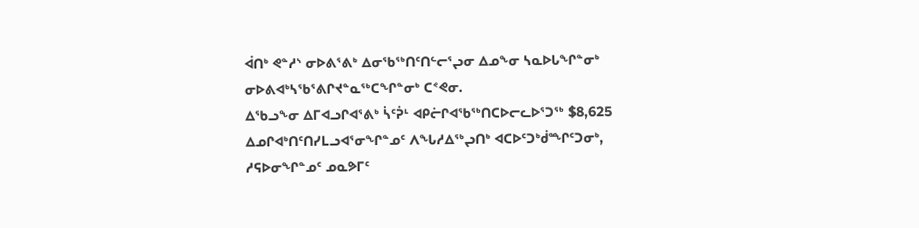ᐋᑎᒃ ᕙᓐᓱᔅ ᓂᐅᕕᕐᕕᒃ ᐃᓂᖃᖅᑎᑦᑎᓪᓕᕐᖢᓂ ᐃᓄᖕᓂ ᓴᓇᐅᒐᖏᓐᓂᒃ ᓂᐅᕕᐊᒃᓴᖃᕐᕕᒋᔪᓐᓇᖅᑕᖏᓐᓂᒃ ᑕᕝᕙᓂ.
ᐃᖃᓗᖕᓂ ᐃᒥᐊᓗᒋᐊᕐᕕᒃ ᓵᑦᕉᒻ ᐊᑭᓖᒋᐊᖃᖅᑎᑕᐅᓕᓚᐅᕐᑐᖅ $8,625 ᐃᓄᒋᐊᒃᑎᑦᑎᓯᒪᓗᐊᕐᓂᖏᓐᓄᑦ ᐱᖓᓱᐃᖅᖢᑎᒃ ᐊᑕᐅᑦᑐᒃᑰᙱᑦᑐᓂᒃ, ᓱᕋᐅᓂᖏᓐᓄᑦ ᓄᓇᕗᒥᑦ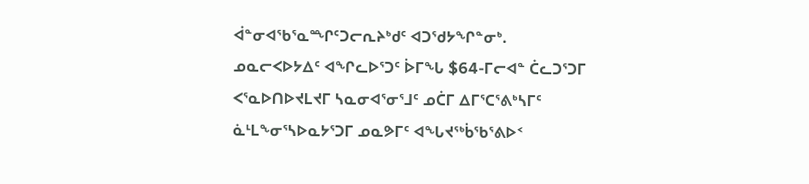ᐋᓐᓂᐊᖃᕐᓇᙱᑦᑐᓕᕆᔨᒃᑯᑦ ᐊᑐᖁᔭᖏᓐᓂᒃ.
ᓄᓇᓕᐸᐅᔭᐃᑦ ᐊᖏᓚᐅᕐᑐᑦ ᐆᒥᖓ $64-ᒥᓕᐊᓐ ᑖᓚᑐᕐᑐᒥ ᐸᕐᓇᐅᑎᐅᔪᒪᔪᒥ ᓴᓇᓂᐊᕐᓂᕐᒧᑦ ᓄᑖᒥ ᐃᒥᕐᑕᕐᕕᒃᓴᒥᑦ ᓈᒻᒪᖕᓂᕐᓴᐅᓇᔭᕐᑐᒥ ᓄᓇᕗᒥᑦ ᐊᖓᔪᖅᑳᖃᕐᕕᐅᑉ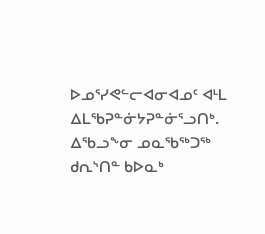ᐅᓄᕐᓯᕙᓪᓕᐊᓂᐊᓄᑦ ᐊᒻᒪ ᐃᒪᖃᕈᓐᓃᔭᕈᓐᓃᕐᓗᑎᒃ.
ᐃᖃᓗᖕᓂ ᓄᓇᖃᖅᑐᖅ ᑯᕆᔅᑎᓐ ᑲᐅᓇᒃ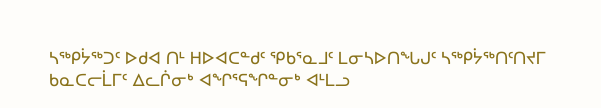ᓴᖅᑭᔮᖅᑐᑦ ᐅᑯᐊ ᑎᒻ ᕼᐅᐊᑕᓐᑯᑦ ᕿᑲᕐᓇᒧᑦ ᒪᓂᓴᐅᑎᖓᒍᑦ ᓴᖅᑭᔮᖅᑎᑦᑎᔪᒥ ᑲᓇᑕᓕᒫᒥᑦ ᐃᓚᒌᓂᒃ ᐊᖏᕐᕋᖏᓐᓂᒃ ᐊᒻᒪᓗ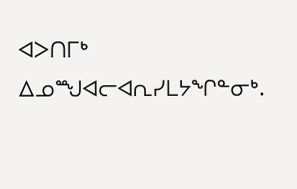ᐊᐳᑎᒥᒃ ᐃᓄᙳᐊᓕᐊᕆᓯᒪᔭᖏᓐᓂᒃ.